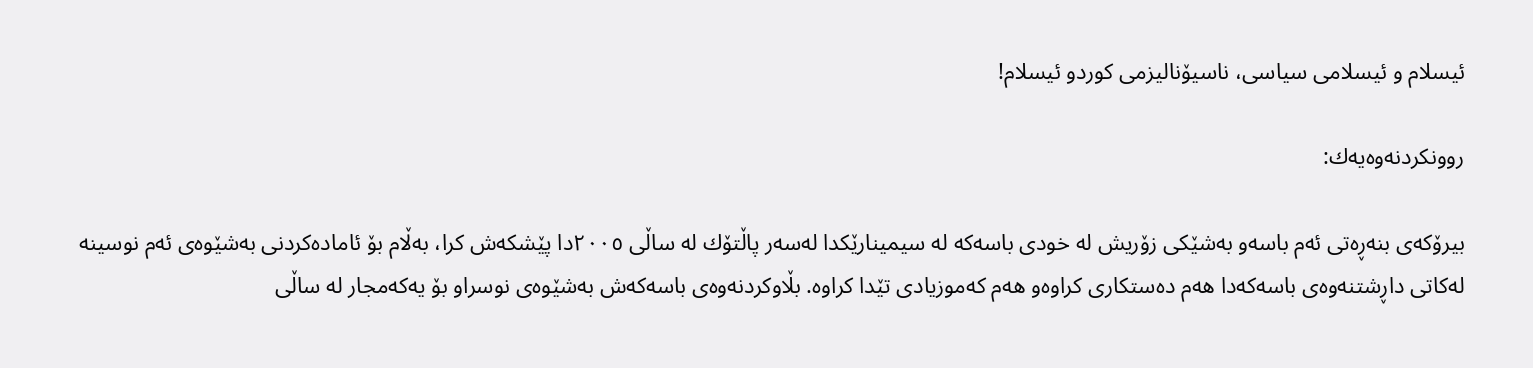ئیسلام و ئیسلامی سیاسی، ناسیۆنالیزمی کوردو ئیسلام!

روونكردنه‌وه‌يه‌ك:

بيرۆكه‌ى بنه‌ڕه‌تى ئه‌م باسه‌و به‌شێكى زۆريش له‌ خودى باسه‌كه‌ له‌ سيمينارێكدا له‌سه‌ر پاڵتۆك له‌ ساڵى ٢٠٠٥دا پێشكه‌ش كرا، به‌ڵام بۆ ئاماده‌كردنى به‌شێوه‌ى ئه‌م نوسينه‌ له‌كاتى داڕشتنه‌وه‌ى باسه‌كه‌دا هه‌م ده‌ستكارى كراوه‌و هه‌م كه‌موزيادى تێدا كراوه‌. بڵاوکردنەوەی باسەکەش بەشێوەی نوسراو بۆ یەکەمجار لە ساڵی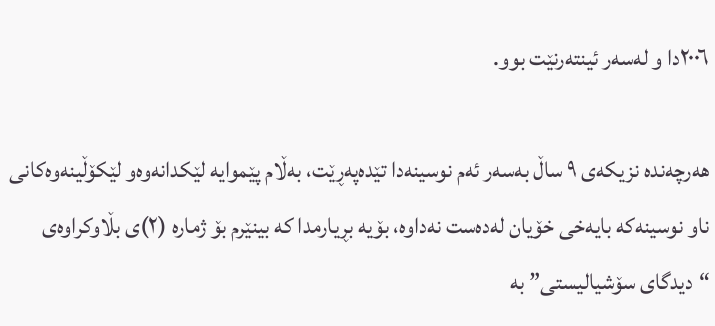٢٠٠٦دا و لەسەر ئینتەرنێت بوو.

هەرچەندە نزیکەی ٩ ساڵ بەسەر ئەم نوسینەدا تێدەپەڕێت‌‌، بەڵام پێموایە لێکدانەوەو لێکۆڵینەوەکانی ناو نوسینەکە بایەخی خۆیان لەدەست نەداوە‌، بۆیە بڕیارمدا کە بینێرم بۆ ژمارە (٢)ی بڵاوکراوەی “دیدگای سۆشیالیستی” بە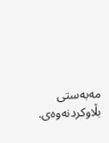مەبەستی بڵاوکردنەوەی.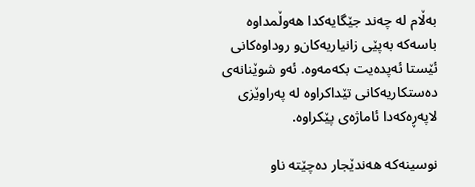بەڵام لە چەند جێگایەکدا هەوڵمداوە باسەکە بەپێی زانیاریەکان‌و روداوەکانی ئێستا ئەپدەیت بکەمەوە. ئەو شوێنانەی دەستکاریەکانی تێداکراوە لە پەراوێزی لاپەڕەکەدا ئاماژەی پێکراوە.

نوسينه‌کە هه‌ندێجار ده‌چێته‌ ناو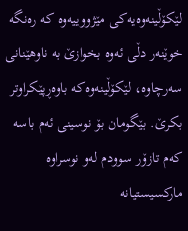لێكۆڵينه‌وه‌يه‌كى مێژووييه‌وه‌ كه‌ ره‌نگه‌ خوێنه‌ر دڵى ئه‌وه‌ بخوازێ به‌ ناوهێنانى سه‌رچاوه‌، لێكۆڵينه‌وه‌كه‌ باوه‌ڕپێكراوتر بكرێ. بێگومان بۆ نوسينى ئه‌م باسه‌ كه‌م تازۆر سوودم له‌و نوسراوه‌ ماركسيستيانه‌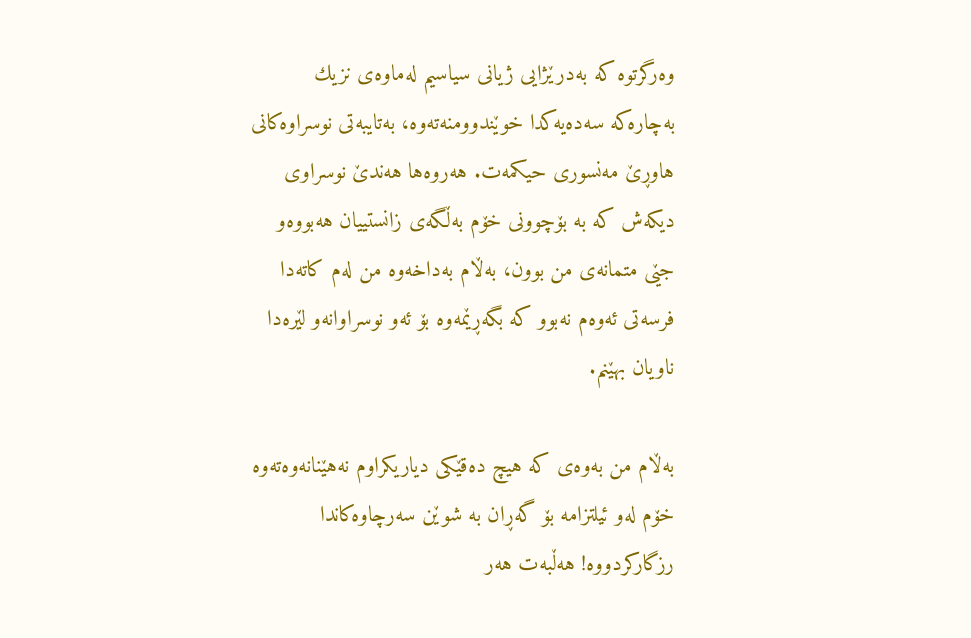وه‌رگرتوه‌ كه‌ به‌درێژايى ژيانى سياسيم له‌ماوه‌ى نزيك به‌چاره‌كه‌ سه‌ده‌يه‌كدا خوێندوومنه‌ته‌وه‌، به‌تايبه‌تى نوسراوه‌كانى هاوڕێ مه‌نسورى حيكمه‌ت. هه‌روه‌ها هه‌ندێ نوسراوى ديكه‌ش كه‌ به‌ بۆچوونى خۆم به‌ڵگه‌ى زانستيیان هه‌بووه‌و جێى متمانه‌ى من بوون، به‌ڵام به‌داخه‌وه‌ من له‌م كاته‌دا فرسه‌تى ئه‌وه‌م نه‌بوو كه‌ بگه‌ڕێمه‌وه‌ بۆ ئه‌و نوسراوانه‌و لێره‌دا ناويان بهێنم.

به‌ڵام من به‌وه‌ى كه‌ هيچ ده‌قێكى دياريكراوم نه‌هێنانه‌وه‌ته‌وه‌ خۆم له‌و ئيلتزامه‌ بۆ گه‌ڕان به‌ شوێن سه‌رچاوه‌كاندا رزگاركردووه‌! هه‌ڵبه‌ت هه‌ر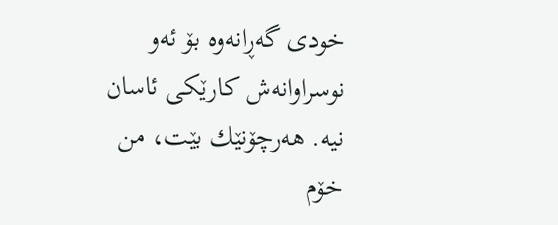خودى گه‌ڕانه‌وه‌ بۆ ئه‌و نوسراوانه‌ش كارێكى ئاسان نيه‌. هه‌رچۆنێك بێت، من خۆم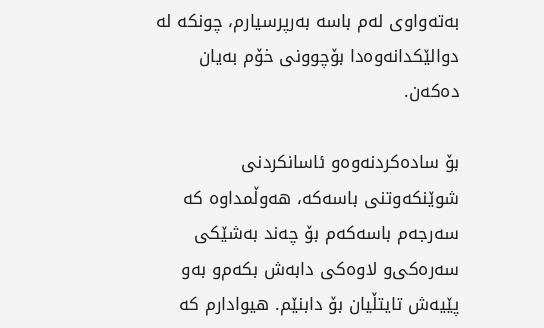به‌ته‌واوى له‌م باسه‌ به‌رپرسيارم، چونكه‌ له‌ دوالێكدانه‌وه‌دا بۆچوونى خۆم به‌يان ده‌كه‌ن.

بۆ ساده‌كردنه‌وه‌و ئاسانكردنى شوێنكه‌وتنى باسه‌كه‌، هه‌وڵمداوه‌ كه‌ سه‌رجه‌م باسه‌كه‌م بۆ چه‌ند به‌شێكى سه‌ره‌كى‌و لاوه‌كى دابه‌ش بكه‌م‌و به‌و پێيه‌ش تايتڵيان بۆ دابنێم. هيوادارم كه‌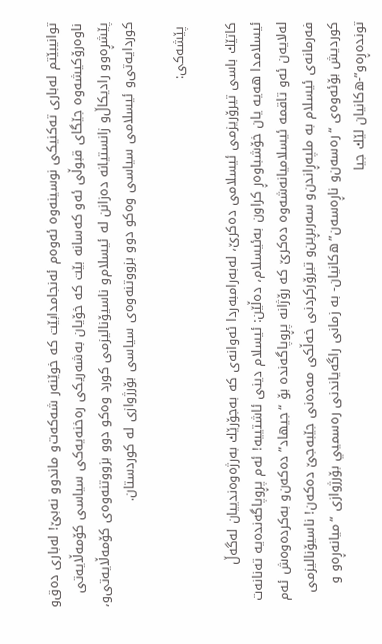توانیبێتم له‌بارى ته‌كنيكى نوسينه‌وه‌ ئه‌وه‌م ئه‌نجامدابێت كه‌ خوێنه‌ر شه‌كه‌ت‌و ماندوو نه‌بێ! له‌بارى ده‌ق‌و ناوه‌رۆكيشه‌وه‌ جێگاى قبوڵى ئه‌و كه‌سانه‌ بێت كه‌ خۆيان به‌شه‌ريكى ره‌خنه‌يه‌كى سياسى كۆمه‌ڵايه‌تى پێشڕه‌وو راديكاڵ‌و زانستيانه‌ ده‌زانن له‌ ئيسلام‌و ناسيۆناليزمى كورد وه‌كو دوو بزووتنه‌وه‌ى كۆمه‌ڵايه‌تى‌و، كوردايه‌تى‌و ئيسلامى سياسى وه‌كو دوو بزووتنه‌وه‌ى سياسى بۆرژوازى له‌ كوردستان.

 پێشه‌كى:

كاتێك باسى تيرۆريزمى ئيسلامى ده‌كرێ، له‌به‌رامبه‌ردا ئه‌وانه‌ى كه‌ به‌جۆرێك به‌رژه‌وه‌ندييان له‌گه‌ڵ ئيسلامدا هه‌يه‌ يان خۆشباوه‌ڕ كراون به‌ئيسلام، ده‌ڵێن: ئيسلام دينى ئاشتييه‌! ئه‌م پڕوپاگه‌نده‌يه‌ ته‌نانه‌ت له‌لايه‌ن ئه‌و تاقمه‌ ئيسلاميانه‌شه‌وه‌ ده‌كرێ كه‌ رۆژانه‌ پڕوپاگه‌نده‌ بۆ “جيهاد” ده‌كه‌ن‌و به‌كرده‌وه‌ش ئه‌م فه‌رمانه‌ى ئيسلام به‌ ملپه‌ڕاندن‌و سه‌ربڕين‌و تيرۆركردنى خه‌ڵكى مه‌ده‌نى جێبه‌جێ ده‌كه‌ن! ناسيۆناليزمى كورديش بۆئه‌وه‌ى “ره‌سه‌ن‌و ناڕه‌سه‌ن”ه‌كانيان- به‌ زمانى راگه‌ياندنى ره‌سميي بۆرژوازى “ميانه‌ڕه‌و و تونده‌ڕه‌و”-ه‌كانيان لێك جيا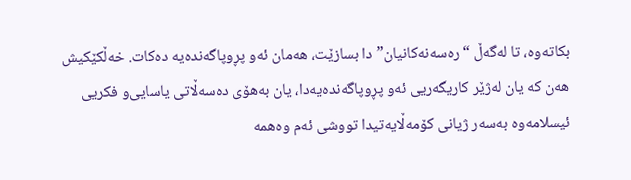بكاته‌وه‌، تا له‌گه‌ڵ “ره‌سه‌نه‌كانيان”دا بسازێت، هه‌مان ئه‌و پڕوپاگه‌نده‌يه‌ ده‌كات. خه‌ڵكێكيش هه‌ن كه‌ يان له‌ژێر كاريگه‌ریى ئه‌و پڕوپاگه‌نده‌يه‌دا، يان به‌هۆى ده‌سەڵاتى ياسايی‌و فكريی ئيسلامه‌وه‌ به‌سه‌ر ژيانى كۆمه‌ڵايه‌تیدا تووشى ئه‌م وه‌همه‌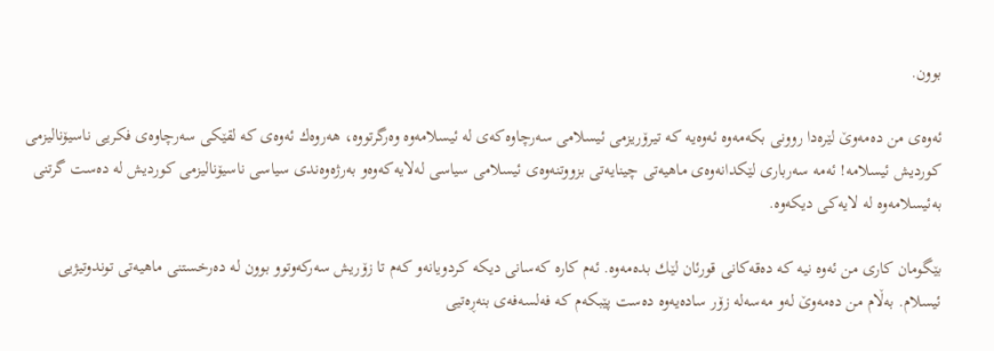بوون.

ئه‌وه‌ى من ده‌مه‌وێ لێره‌دا روونى بكه‌مه‌وه‌ ئه‌وه‌يه‌ كه‌ تيرۆريزمى ئيسلامى سه‌رچاوه‌كه‌ى له‌ ئيسلامه‌وه‌ وه‌رگرتووه‌، هه‌روه‌ك ئه‌وه‌ى كه‌ لقێكى سه‌رچاوه‌ى فكريی ناسيۆناليزمى كورديش ئيسلامه‌! ئه‌مه‌ سه‌ربارى لێكدانه‌وه‌ى ماهيه‌تى چينايه‌تی بزووتنه‌وه‌ی ئيسلامى سياسى له‌لايه‌كه‌وه‌و به‌رژه‌وه‌ندى سياسى ناسيۆناليزمى كورديش له‌ ده‌ست گرتنى به‌ئيسلامه‌وه‌ له‌ لايه‌كى ديكه‌وه‌.

بێگومان كارى من ئه‌وه‌ نيه‌ كه‌ ده‌قه‌كانى قورئان لێك بده‌مه‌وه‌. ئه‌م كاره‌ كه‌سانى ديكه‌ كردويانه‌و كه‌م تا زۆريش سه‌ركه‌وتوو بوون له‌ ده‌رخستنى ماهيه‌تى توندوتيژيى ئيسلام. به‌ڵام من ده‌مه‌وێ له‌و مه‌سه‌له‌ زۆر ساده‌يه‌وه‌ ده‌ست پێبكه‌م كه‌ فه‌لسه‌فه‌ى بنه‌ڕه‌تيى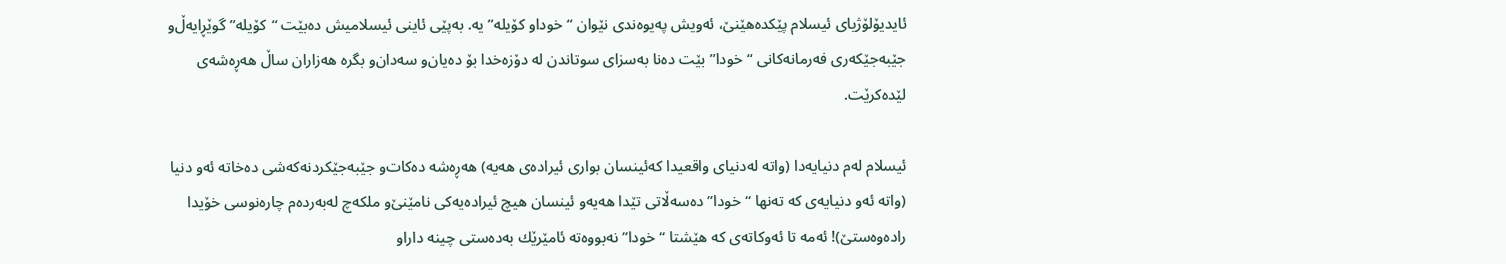ئايديۆلۆژياى ئيسلام پێكده‌هێنێ، ئه‌ويش په‌يوه‌ندى نێوان “خوداو كۆيله‌”يه‌. به‌پێى ئاينى ئيسلاميش ده‌بێت “كۆيله‌” گوێڕايه‌ڵ‌و جێبه‌جێكه‌رى فه‌رمانه‌كانى “خودا” بێت ده‌نا به‌سزاى سوتاندن له‌ دۆزه‌خدا بۆ ده‌يان‌و سه‌دان‌و بگره‌ هه‌زاران ساڵ هه‌ڕه‌شەى لێده‌كرێت.

ئيسلام له‌م دنيايه‌دا (واته‌ له‌دنياى واقعيدا كه‌ئينسان بوارى ئيراده‌ى هه‌يه‌) هه‌ڕه‌شه‌ ده‌كات‌و جێبه‌جێكردنه‌كه‌شى ده‌خاته‌ ئه‌و دنيا (واته‌ ئه‌و دنيايه‌ى كه‌ ته‌نها “خودا” ده‌سه‌ڵاتى تێدا هه‌يه‌و ئينسان هيچ ئيراده‌يه‌كى نامێنێ‌و ملكه‌چ له‌به‌رده‌م چاره‌نوسى خۆيدا راده‌وه‌ستێ)! ئه‌مه‌ تا ئه‌وكاته‌ى كه‌ هێشتا “خودا” نه‌بووه‌ته‌ ئامێرێك به‌ده‌ستى چينه‌ داراو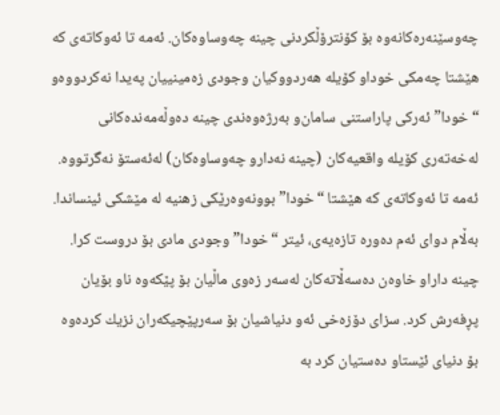چه‌وسێنه‌ره‌كانه‌وه‌ بۆ كۆنترۆڵكردنى چينه‌ چه‌وساوه‌كان. ئه‌مه‌ تا ئه‌وكاته‌ى كه‌ هێشتا چەمکی خوداو کۆیلە هه‌ردووكيان وجودى زه‌مينيیان په‌يدا نه‌كردووه‌و “خودا” ئه‌ركى پاراستنى سامان‌و به‌رژه‌وه‌ندى چينه‌ ده‌وڵه‌مه‌نده‌كانى له‌خه‌ته‌رى کۆیلە‌ واقعيه‌كان (چينه‌ نه‌دارو چه‌وساوه‌كان) له‌ئه‌ستۆ نه‌گرتووه‌. ئه‌مه‌ تا ئه‌وكاته‌ى كه‌ هێشتا “خودا” بوونه‌وه‌رێكى زهنيه‌ له‌ مێشكى ئينساندا. بەڵام دواى ئه‌م ده‌وره‌ تازه‌يه‌ى، ئيتر “خودا” وجودى مادى بۆ دروست كرا. چينه‌ داراو خاوه‌ن ده‌سه‌ڵاته‌كان له‌سه‌ر زه‌وى ماڵيان بۆ پێكه‌وه‌ ناو بۆيان پڕفه‌رش كرد. سزاى دۆزه‌خى ئه‌و دنياشيان بۆ سه‌رپێچيكه‌ران نزيك كرده‌وه‌ بۆ دنياى ئێستاو ده‌ستيان كرد به‌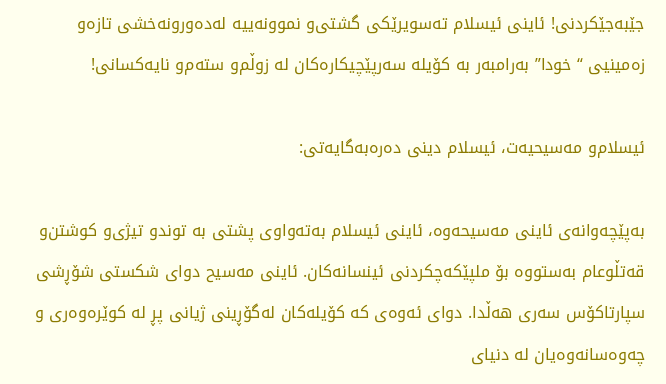جێبه‌جێكردنى! ئاينى ئيسلام ته‌سويرێكى گشتى‌و نموونه‌ييه‌ له‌ده‌ورونه‌خشى تازه‌و زه‌مينيی “خودا” به‌رامبه‌ر به‌ کۆیلە‌ سه‌رپێچيكاره‌كان له‌ زوڵم‌و سته‌م‌و نايه‌كسانى!

ئيسلام‌و مه‌سيحيه‌ت، ئيسلام دينى ده‌ره‌به‌گايه‌تى:

به‌پێچه‌وانه‌ى ئاينى مه‌سيحه‌وه‌، ئاينى ئيسلام به‌ته‌واوى پشتى به‌ توندو تيژى‌و كوشتن‌و قه‌تڵوعام به‌ستووه‌ بۆ ملپێكه‌چكردنى ئينسانه‌كان. ئاينى مه‌سيح دواى شكستى شۆڕشى سپارتاكۆس سه‌رى هه‌ڵدا. دواى ئه‌وه‌ى كه‌ كۆيله‌كان له‌گۆڕينى ژيانى پڕ له‌ كوێره‌وه‌ری و چه‌وه‌سانه‌وه‌يان له‌ دنياى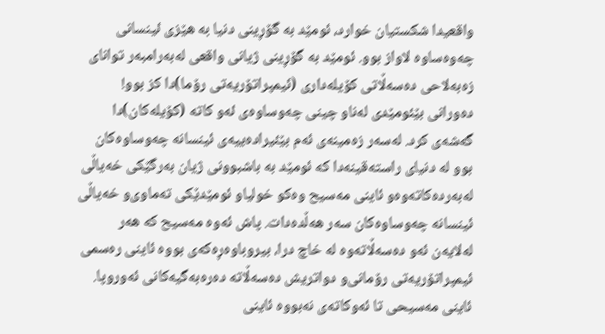واقعيدا شكستيان خوارد، ئومێد به‌ گۆڕينى دنيا به‌ هێزى ئينسانى چه‌وه‌ساوه‌ لاواز بوو. ئومێد به‌ گۆڕينى ژيانى واقعى له‌به‌رامبه‌ر تواناى زه‌به‌لاحى ده‌سەڵاتى كۆيله‌دارى (ئيمپراتۆريه‌تى رۆما)دا كز بوو! ده‌ورانى بێئومێدى له‌ناو چينى چه‌وساوه‌ى ئه‌و كاته‌ (كۆيله‌كان)دا گه‌شه‌ى كرد. له‌سه‌ر زه‌مينه‌ى ئه‌م بێئيراده‌ييه‌ى ئينسانه‌ چه‌وساوه‌كان بوو له‌ دنياى راسته‌قينه‌دا كه‌ ئومێد به‌ باشبوونى ژيان به‌رگێكى خه‌ياڵى له‌به‌رده‌كاته‌وه‌و ئاينى مه‌سيح وه‌كو خولياو ئومێدێكى ته‌ماوى‌و خه‌ياڵى ئينسانه‌ چه‌وساوه‌كان سه‌ر هه‌ڵده‌دات. پاش ئه‌وه‌ مه‌سيح كه‌ هه‌ر له‌لايه‌ن ئه‌و ده‌سه‌ڵاته‌وه‌ له‌ خاچ درا، بيروباوه‌ڕه‌كه‌ى بووه‌ ئاينى ره‌سمى ئيمپراتۆريه‌تى رۆمانى‌و دواتريش ده‌سه‌ڵاته‌ ده‌ره‌به‌گيه‌كانى ئه‌وروپا. ئاينى مه‌سيحى تا ئه‌وكاته‌ى نه‌بووه‌ ئاينى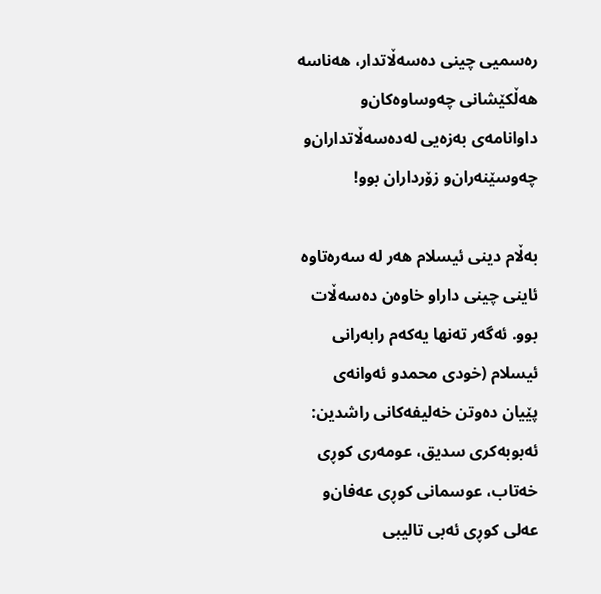ره‌سميى چينى ده‌سه‌ڵاتدار، هه‌ناسه‌ هه‌ڵكێشانى چه‌وساوه‌كان‌و داوانامه‌ى به‌زه‌يى له‌ده‌سه‌ڵاتداران‌و چه‌وسێنه‌ران‌و زۆرداران بوو!

به‌ڵام دينى ئيسلام هه‌ر له‌ سه‌ره‌تاوه‌ ئاينى چينى داراو خاوه‌ن ده‌سه‌ڵات بوو. ئه‌گه‌ر ته‌نها يه‌كه‌م رابه‌رانى ئيسلام (خودى محمدو ئه‌وانه‌ى پێيان ده‌وتن خه‌ليفه‌كانى راشدين: ئەبوبەكرى سديق، عومەرى كوڕى خه‌تاب، عوسمانى كوڕى عه‌فان‌و عه‌لى كوڕى ئه‌بى تاليبى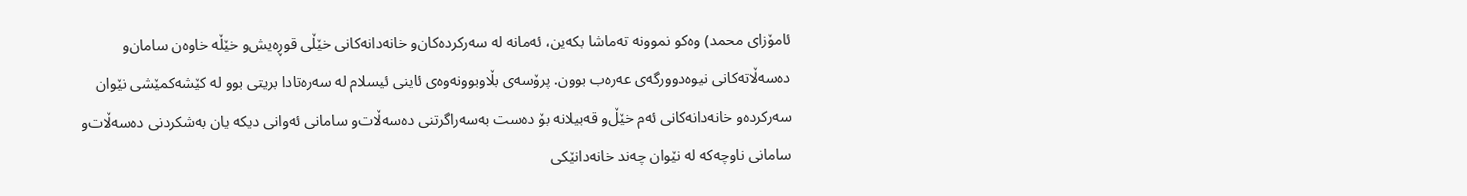ئامۆزاى محمد) وه‌كو نموونه‌ ته‌ماشا بكه‌ين، ئه‌مانه‌ له‌ سه‌ركرده‌كان‌و خانه‌دانه‌كانى خێڵى قوڕه‌يش‌و خێڵه‌ خاوه‌ن سامان‌و ده‌سه‌ڵاته‌كانى نيوه‌دوورگه‌ى عه‌ره‌ب بوون. پرۆسه‌ى بڵاوبوونه‌وه‌ى ئاينى ئيسلام له‌ سه‌ره‌تادا بريتى بوو له‌ كێشه‌كمێشى نێوان سه‌ركرده‌و خانه‌دانه‌كانى ئه‌م خێڵ‌و قه‌بيلانه‌ بۆ ده‌ست به‌سه‌راگرتنى ده‌سه‌ڵات‌و سامانى ئه‌وانى ديكه‌ يان به‌شكردنى ده‌سەڵات‌و سامانى ناوچه‌كه‌ له‌ نێوان چه‌ند خانه‌دانێكى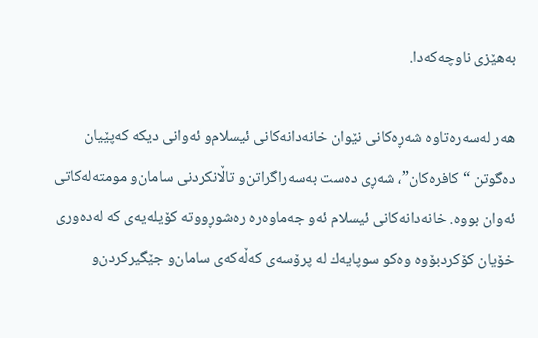به‌هێزى ناوچه‌كه‌دا.

هه‌ر له‌سه‌ره‌تاوه‌ شه‌ڕه‌كانى نێوان خانه‌دانه‌كانى ئيسلام‌و ئه‌وانى ديكه‌ كه‌پێيان ده‌گوتن “كافره‌كان”، شه‌ڕى ده‌ست به‌سه‌راگراتن‌و تاڵانكردنى سامان‌و مومته‌له‌كاتى ئه‌وان بووه‌. خانه‌دانه‌كانى ئيسلام ئه‌و جه‌ماوه‌ره‌ ره‌شوڕووته‌ كۆيله‌يه‌ى كه‌ له‌ده‌ورى خۆيان كۆكردبۆوه‌ وه‌كو سوپايه‌ك له‌ پرۆسه‌ى كه‌ڵه‌كه‌ى سامان‌و جێگيركردن‌و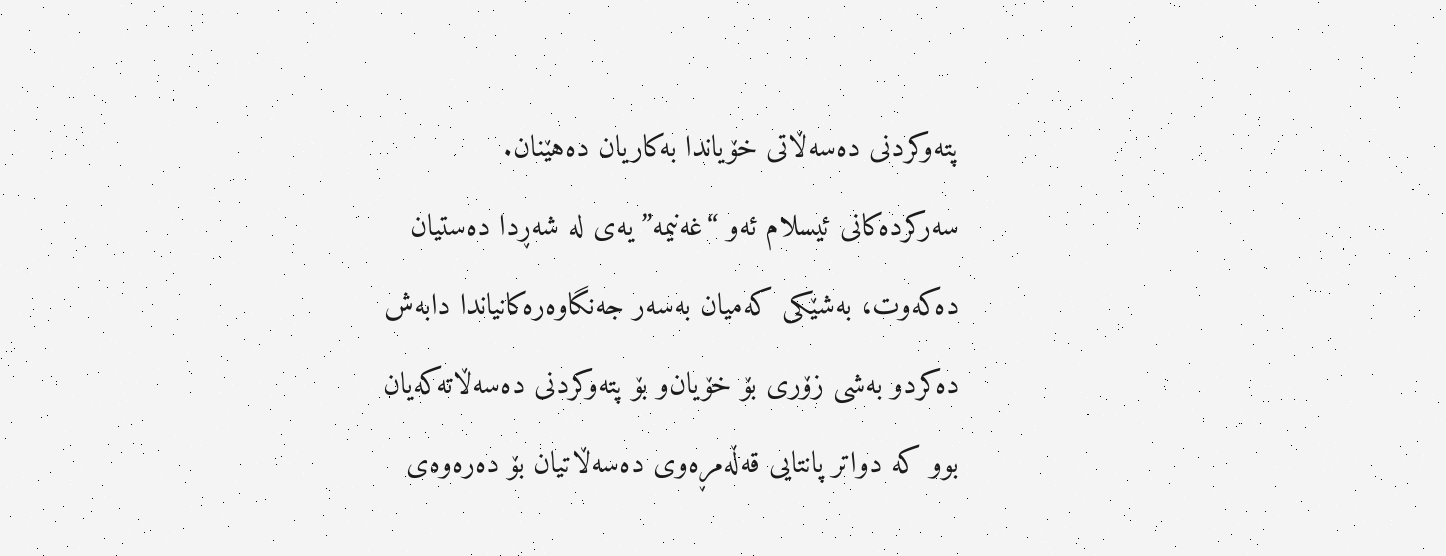پته‌وكردنى ده‌سه‌ڵاتى خۆياندا به‌كاريان ده‌هێنان. سه‌ركرده‌كانى ئيسلام ئه‌و “غه‌نيمه‌”يه‌ى له‌ شه‌ڕدا ده‌ستيان ده‌كه‌وت، به‌شێكى كه‌ميان به‌سه‌ر جه‌نگاوه‌ره‌كانياندا دابه‌ش ده‌كردو به‌شى زۆرى بۆ خۆيان‌و بۆ پته‌وكردنى ده‌سه‌ڵاته‌كه‌يان بوو كه‌ دواتر پانتايى قه‌ڵه‌مڕه‌وى ده‌سه‌ڵاتيان بۆ ده‌ره‌وه‌ى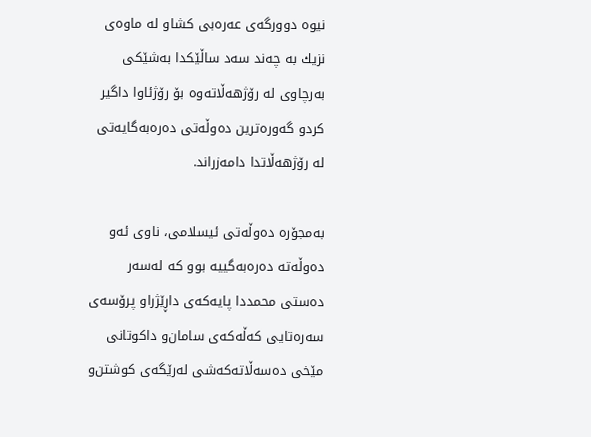نيوه‌ دوورگه‌ى عه‌ره‌بى كشاو له‌ ماوه‌ى نزيك به‌ چه‌ند سه‌د ساڵێكدا به‌شێكى به‌رچاوى له‌ رۆژهه‌ڵاته‌وه‌ بۆ رۆژئاوا داگير كردو گه‌وره‌ترين ده‌وڵه‌تى ده‌ره‌به‌گايه‌تى له‌ رۆژهه‌ڵاتدا دامه‌زراند.

به‌مجۆره‌ ده‌وڵه‌تى ئيسلامى، ناوى ئه‌و ده‌وڵه‌ته‌ ده‌ره‌به‌گيیه‌ بوو كه‌ له‌سه‌ر ده‌ستى محمددا پايه‌كه‌ى داڕێژراو پرۆسه‌ى سه‌ره‌تايى كه‌ڵه‌كه‌ى سامان‌و داكوتانى مێخى ده‌سه‌ڵاته‌كه‌شى له‌رێگه‌ى كوشتن‌و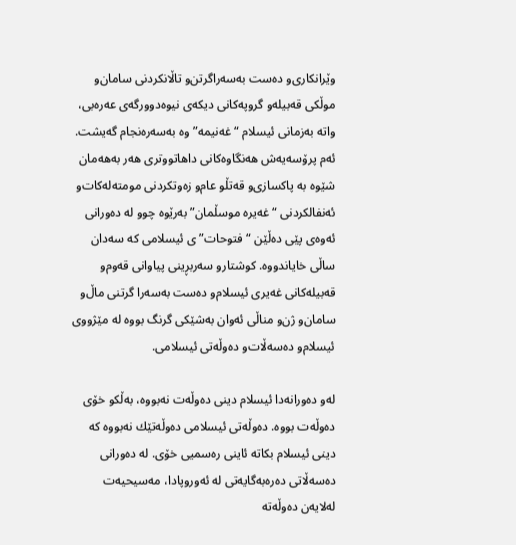وێرانكارى‌و ده‌ست به‌سه‌راگرتن‌و تاڵانكردنى سامان‌و موڵكى قه‌بيله‌و گروپه‌كانى ديكه‌ى نيوه‌دوورگه‌ى عه‌ره‌بى، واته‌ به‌زمانى ئيسلام “غه‌نيمه‌”وه‌ به‌سه‌ره‌نجام گه‌يشت. ئه‌م پرۆسه‌يه‌ش هه‌نگاوه‌كانى داهاتووترى هه‌ر به‌هه‌مان شێوه‌ به‌ پاكسازى‌و قه‌تڵو عام‌و زه‌وتكردنى مومته‌له‌كات‌و ئه‌نفالكردنى “غه‌يره‌ موسڵمان” به‌رێوه‌ چوو له‌ ده‌ورانى ئه‌وه‌ى پێى ده‌ڵێن “فتوحات”ى ئيسلامى كه‌ سه‌دان ساڵى خاياندووه‌. كوشتارو سه‌ربڕينى پياوانى قه‌وم‌و قه‌بيله‌كانى غه‌يرى ئيسلام‌و ده‌ست به‌سه‌را گرتنى ماڵ‌و سامان‌و ژن‌و مناڵى ئه‌وان به‌شێكى گرنگ بووه‌ له‌ مێژووى ئيسلام‌و ده‌سه‌ڵات‌و ده‌وڵه‌تى ئيسلامى.

له‌و ده‌ورانه‌دا ئيسلام دينى ده‌وڵه‌ت نه‌بووه‌، به‌ڵكو خۆى ده‌وڵه‌ت بووه‌. ده‌وڵه‌تى ئيسلامى ده‌وڵه‌تێك نه‌بووه‌ كه‌ دينى ئيسلام بكاته‌ ئاينى ره‌سميى خۆى. له‌ ده‌ورانى ده‌سه‌ڵاتى ده‌ره‌به‌گايه‌تى له‌ ئه‌وروپادا، مه‌سيحيه‌ت له‌لايه‌ن ده‌وڵه‌ته‌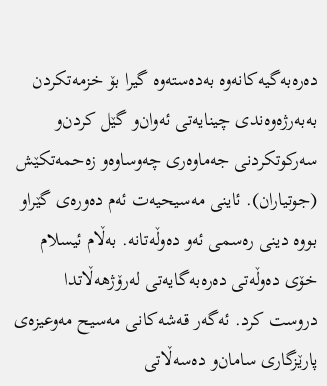ده‌ره‌به‌گيه‌كانه‌وه‌ به‌ده‌سته‌وه‌ گيرا بۆ خزمه‌تكردن به‌به‌رژه‌وه‌ندى چينايه‌تى ئه‌وان‌و گێل كردن‌و سه‌ركوتكردنى جه‌ماوه‌رى چه‌وساوه‌و زه‌حمه‌تكێش (جوتياران). ئاينى مه‌سيحيه‌ت ئه‌م ده‌وره‌ى گێراو بووه‌ دينى ره‌سمى ئه‌و ده‌وڵه‌تانه‌. بەڵام ئيسلام خۆى ده‌وڵه‌تى ده‌ره‌به‌گايه‌تى له‌رۆژهه‌ڵاتدا دروست كرد. ئه‌گه‌ر قه‌شه‌كانى مه‌سيح مه‌وعيزه‌ى پارێزگاری سامان‌و ده‌سه‌ڵاتى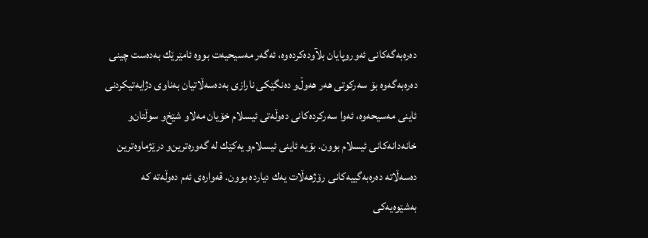ده‌ره‌به‌گه‌كانى ئه‌وروپايان بلآوده‌كرده‌وه‌، ئه‌گه‌ر مه‌سيحيه‌ت بووه‌ ئامێرێك به‌ده‌ست چينى ده‌ره‌به‌گه‌وه‌ بۆ سه‌ركوتى هه‌ر هه‌وڵ‌و ده‌نگێكى نارازى به‌ده‌سه‌ڵاتيان به‌ناوى دژايه‌تیكردنى ئاينى مه‌سيحه‌وه‌، ئه‌وا سه‌ركرده‌كانى ده‌وڵه‌تى ئيسلام خۆيان مه‌لاو شێخ‌و سوڵتان‌و خانه‌دانه‌كانى ئيسلام بوون. بۆيه‌ ئاينى ئيسلام‌و يه‌كێك له‌ گه‌وره‌ترين‌و درێژماوه‌ترين ده‌سەڵاته‌ ده‌ره‌به‌گيیه‌كانى رۆژهه‌ڵات يه‌ك ديارده ‌بوون‌. قه‌واره‌ى ئه‌م ده‌وڵه‌ته‌ كه‌ به‌شێوه‌يه‌كى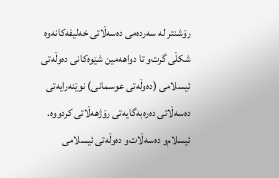رۆشنتر له‌ سه‌رده‌مى ده‌سه‌ڵاتى خه‌ليفه‌كانه‌وه‌ شكڵى گرت‌و تا دواهه‌مين شێوه‌كانى ده‌وڵه‌تى ئيسلامى (ده‌وڵه‌تى عوسمانی) نوێنه‌رايه‌تى ده‌سه‌ڵاتى ده‌ره‌به‌گايه‌تى رۆژهه‌ڵاتى كردووه‌. ئيسلام‌و ده‌سه‌ڵات‌و ده‌وڵه‌تى ئيسلامى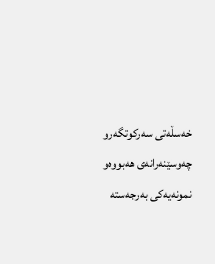خه‌سڵه‌تى سه‌ركوتگه‌رو چه‌وسێنه‌رانه‌ى هه‌بووه‌و نمونه‌يه‌كى به‌رجه‌سته‌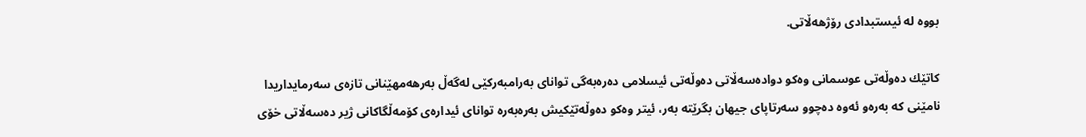بووه‌ له‌ ئيستبدادى رۆژهه‌ڵاتی.

كاتێك ده‌وڵه‌تى عوسمانى وه‌كو دواده‌سه‌ڵاتى ده‌وڵه‌تى ئيسلامى ده‌ره‌به‌گى تواناى به‌رامبه‌ركێى له‌گه‌ڵ به‌رهه‌مهێنانى تازه‌ى سه‌رمايداريدا نامێنى كه‌ به‌ره‌و ئه‌وه‌ ده‌چوو سه‌رتاپاى جيهان بگرێته‌ به‌ر، ئيتر وه‌كو ده‌وڵه‌تێكيش به‌ره‌به‌ره‌ تواناى ئيداره‌ى كۆمه‌ڵگاکانى ژير ده‌سه‌ڵاتى خۆى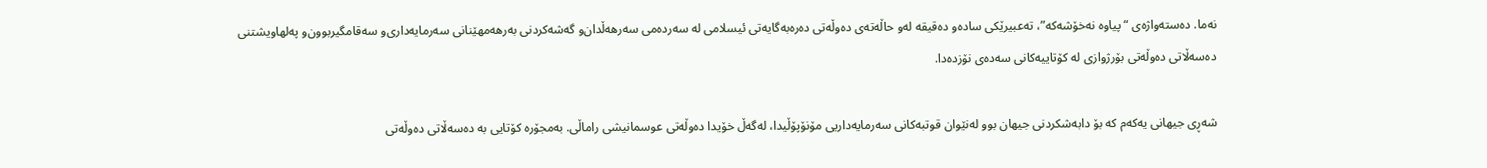نه‌ما. ده‌سته‌واژه‌ى “پياوه‌ نه‌خۆشه‌كه‌”، ته‌عبيرێكى ساده‌و ده‌قيقه‌ له‌و حاڵه‌ته‌ى ده‌وڵه‌تى ده‌ره‌به‌گايه‌تى ئيسلامى له‌ سه‌رده‌مى سه‌رهه‌ڵدان‌و گه‌شه‌كردنى به‌رهه‌مهێنانى سه‌رمايه‌دارى‌و سه‌قامگيربوون‌و په‌لهاويشتنى ده‌سه‌ڵاتى ده‌وڵه‌تى بۆرژوازى له‌ كۆتاييه‌كانى سه‌ده‌ى نۆزده‌دا.

شه‌ڕى جيهانى يه‌كه‌م كه‌ بۆ دابه‌شكردنى جيهان بوو له‌نێوان قوتبه‌كانى سه‌رمايه‌داريى مۆنۆپۆڵيدا، له‌گه‌ڵ خۆيدا ده‌وڵه‌تى عوسمانيشى راماڵى. به‌مجۆره‌ كۆتايى به‌ ده‌سەڵاتى ده‌وڵه‌تى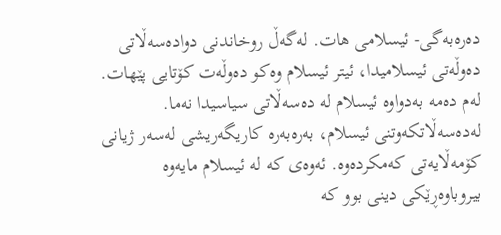ده‌ره‌به‌گى- ئيسلامى هات. له‌گەڵ روخاندنى دواده‌سه‌ڵاتى ده‌وڵه‌تى ئيسلاميدا، ئيتر ئيسلام وه‌كو ده‌وڵه‌ت كۆتايى پێهات. له‌م ده‌مه‌ به‌دواوه‌ ئيسلام له‌ ده‌سه‌ڵاتى سياسيدا نه‌ما. له‌ده‌سه‌ڵاتكه‌وتنى ئيسلام، به‌ره‌به‌ره‌ كاريگه‌ريشى له‌سه‌ر ژيانى كۆمه‌ڵايه‌تى كه‌مكرده‌وه‌. ئه‌وه‌ى كه‌ له‌ ئيسلام مايه‌وه‌ بيروباوه‌ڕێكى دينى بوو كه‌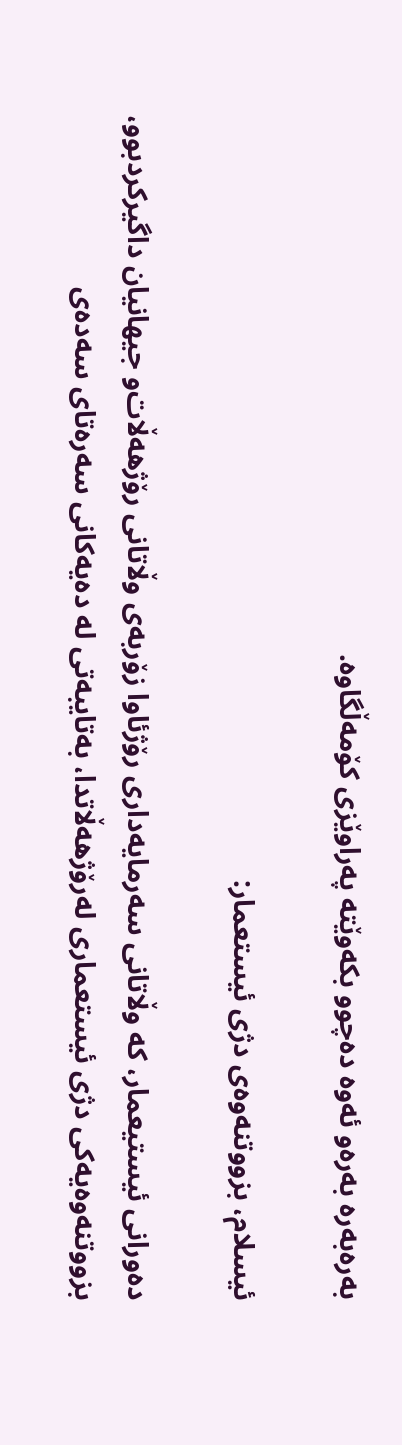به‌ره‌به‌ره‌ به‌ره‌و ئه‌وه‌ ده‌چوو بكه‌وێته‌ په‌راوێزى كۆمه‌ڵگاوه‌.

ئيسلام، بزووتنه‌وه‌ى دژى ئيستعمار:

ده‌ورانى ئيستيعمار، كه‌ وڵاتانى سه‌رمايه‌دارى رۆژئاوا زۆربه‌ى وڵاتانى رۆژهه‌ڵات‌و جيهانيان داگيركردبوو، بزووتنه‌وه‌يه‌كى دژى ئيستعمارى له‌رۆژهه‌ڵاتدا، به‌تايبه‌تى له‌ ده‌يه‌كانى سه‌ره‌تاى سه‌ده‌ى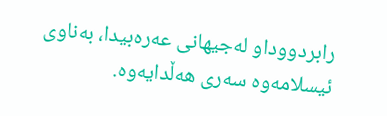رابردووداو له‌جيهانى عه‌ره‌بيدا، به‌ناوى ئيسلامه‌وه‌ سه‌رى هه‌ڵدايه‌وه‌.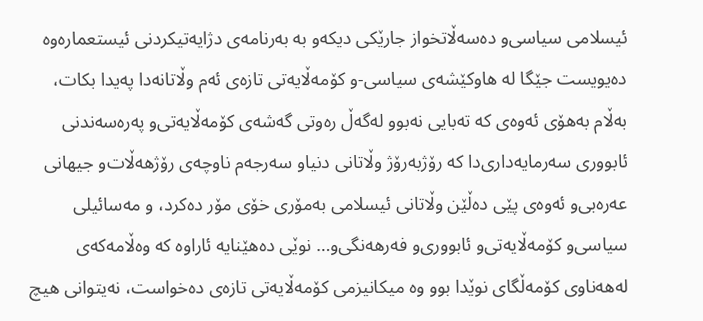ئيسلامى سياسى‌و ده‌سەڵاتخواز جارێكى ديكه‌و به‌ به‌رنامه‌ى دژايه‌تیكردنى ئيستعماره‌وه‌ ده‌يويست جێگا له‌ هاوكێشه‌ى سياسى-و كۆمه‌ڵايه‌تى تازه‌ى ئه‌م وڵاتانه‌دا په‌يدا بكات، به‌ڵام به‌هۆى ئه‌وه‌ى كه‌ ته‌بايى نه‌بوو له‌گەڵ ره‌وتى گه‌شه‌ى کۆمەڵایەتی‌و په‌ره‌سه‌ندنى ئابوورى سه‌رمايه‌داری‌دا كه‌ رۆژبه‌رۆژ وڵاتانی دنياو سه‌رجه‌م ناوچه‌ى رۆژهەڵات‌و جيهانى عه‌ره‌بى‌و ئه‌وه‌ى پێى ده‌ڵێن وڵاتانی ئيسلامى به‌مۆرى خۆى مۆر ده‌كرد، و مه‌سائيلى سياسى‌و کۆمەڵایەتی‌و ئابوورى‌و فه‌رهه‌نگى‌و… نوێى ده‌هێنايه‌ ئاراوه‌ كه‌ وه‌ڵامه‌كه‌ى له‌هه‌ناوى كۆمه‌ڵگاى نوێدا بوو وە ميكانيزمى کۆمەڵایەتی تازه‌ى ده‌خواست، نه‌يتوانى هيچ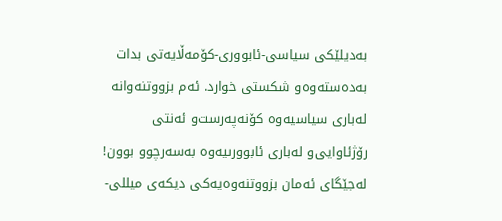به‌ديلێكى سياسى-ئابوورى-کۆمەڵایەتی بدات به‌ده‌سته‌وه‌و شكستى خوارد. ئه‌م بزووتنه‌وانه‌ لەبارى سياسيه‌وه‌ كۆنه‌په‌رست‌و ئه‌نتى رۆژئاوايى‌و له‌بارى ئابوورىيه‌وه‌ به‌سه‌رچوو بوون! له‌جێگاى ئه‌مان بزووتنه‌وه‌يه‌كى ديكه‌ى ميللى-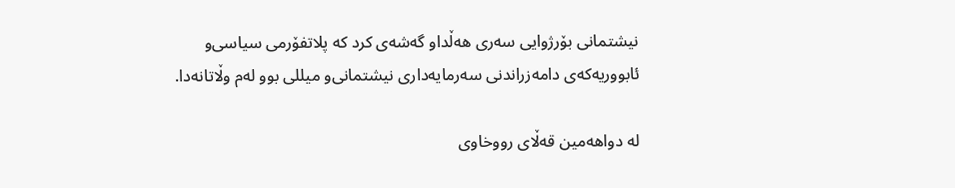نيشتمانى بۆرژوايى سه‌رى هه‌ڵداو گه‌شه‌ى كرد كه‌ پلاتفۆرمى سياسى‌و ئابووريه‌كه‌ى دامه‌زراندنى سه‌رمايه‌دارى نيشتمانى‌و ميللى بوو له‌م وڵاتانه‌دا.

له‌ دواهه‌مين قەڵای رووخاوى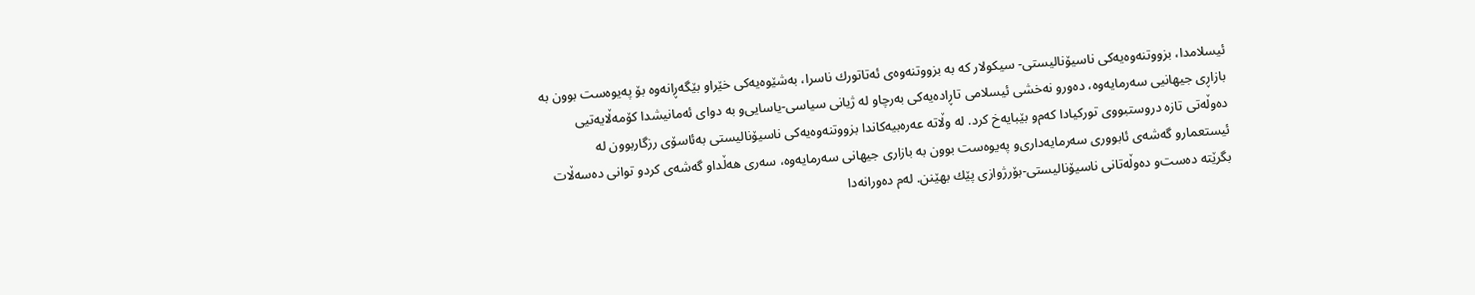ئيسلامدا، بزووتنه‌وه‌يه‌كى ناسيۆناليستى- سيكولار كه‌ به‌ بزووتنه‌وه‌ى ئه‌تاتورك ناسرا، به‌شێوه‌يه‌كى خێراو بێگه‌ڕانه‌وه‌ بۆ په‌يوه‌ست بوون به‌ بازاڕى جيهانيى سه‌رمايه‌وه‌، ده‌ورو نه‌خشى ئيسلامى تاڕاده‌يه‌كى به‌رچاو له‌ ژيانى سياسى-ياسايى‌و به‌ دواى ئه‌مانيشدا كۆمه‌ڵايه‌تيى ده‌وڵه‌تى تازه‌ دروستبووى توركيادا كه‌م‌و بێبايه‌خ كرد. له‌ وڵاتە‌ عه‌ره‌بيه‌كاندا بزووتنه‌وه‌يه‌كى ناسيۆناليستى به‌ئاسۆى رزگاربوون له‌ ئيستعمارو گه‌شه‌ى ئابوورى سه‌رمايه‌دارى‌و په‌يوه‌ست بوون به‌ بازارى جيهانى سه‌رمايه‌وه‌، سه‌رى هه‌ڵداو گه‌شه‌ى كردو توانى ده‌سه‌ڵات بگرێته‌ ده‌ست‌و ده‌وڵه‌تانى ناسيۆناليستى-بۆرژوازى پێك بهێنن. له‌م ده‌ورانه‌دا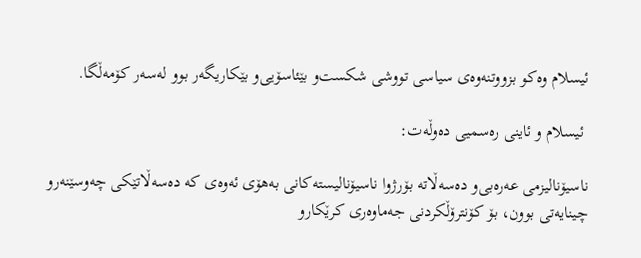ئيسلام وه‌كو بزووتنه‌وه‌ى سياسى تووشى شكست‌و بێئاسۆيى‌و بێكاريگه‌ر بوو له‌سه‌ر كۆمه‌ڵگا.

 ئيسلام و ئاينى ره‌سميى ده‌وڵه‌ت:

ناسيۆناليزمى عه‌ره‌بى‌و دەسەڵاتە‌ بۆرژوا ناسيۆناليسته‌كانى به‌هۆى ئه‌وه‌ى كه‌ دەسەڵاتێکی چه‌وسێنه‌رو چينايه‌تى بوون، بۆ كۆنترۆڵكردنى جه‌ماوه‌رى كرێكارو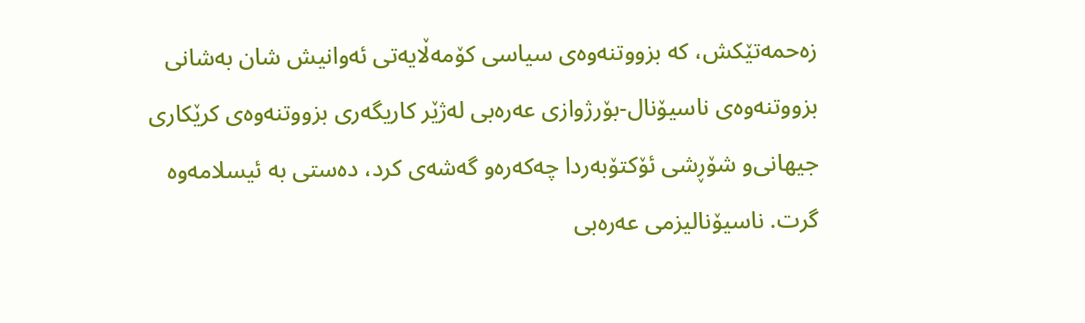زه‌حمه‌تێكش، كه‌ بزووتنه‌وه‌ى سياسی کۆمەڵایەتی ئه‌وانيش شان به‌شانى بزووتنه‌وه‌ى ناسيۆنال-بۆرژوازى عه‌ره‌بى له‌ژێر كاريگه‌رى بزووتنه‌وه‌ى كرێكارى جيهانى‌و شۆڕشى ئۆكتۆبه‌ردا چه‌كه‌ره‌و گه‌شه‌ى كرد، ده‌ستى به‌ ئيسلامه‌وه‌ گرت. ناسيۆناليزمى عه‌ره‌بى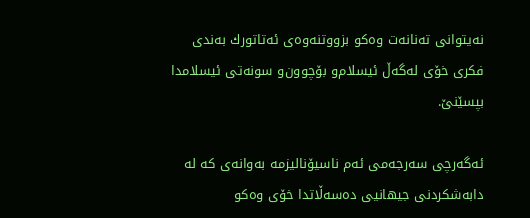نه‌يتوانى ته‌نانه‌ت وه‌كو بزووتنه‌وه‌ى ئه‌تاتورك به‌ندى فكرى خۆى له‌گه‌ڵ ئيسلام‌و بۆچوون‌و سونه‌تى ئيسلامدا بپسێنێ.

ئه‌گه‌رچى سه‌رجه‌مى ئه‌م ناسيۆناليزمه‌ به‌وانه‌ى كه‌ له‌ دابه‌شكردنى جيهانيى ده‌سه‌ڵاتدا خۆى وه‌كو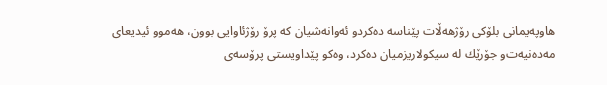هاوپه‌يمانى بلۆكى رۆژهه‌ڵات پێناسه‌ ده‌كردو ئه‌وانه‌شيان كه‌ پرۆ رۆژئاوايى بوون، هه‌موو ئيديعاى مه‌ده‌نيه‌ت‌و جۆرێك له‌ سيكولاريزميان ده‌كرد، وه‌كو پێداويستى پرۆسه‌ى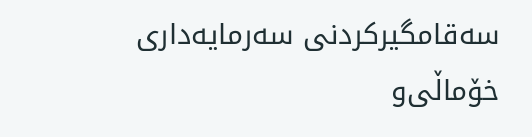سه‌قامگيركردنى سه‌رمايه‌دارى خۆماڵى‌و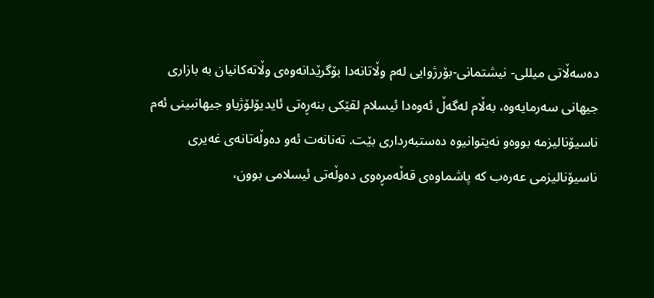ده‌سه‌ڵاتى ميللى- نيشتمانى-بۆرژوايى له‌م وڵاتانه‌دا بۆگرێدانه‌وه‌ى وڵاتە‌كانيان به‌ بازارى جيهانى سه‌رمايه‌وه‌، به‌ڵام لەگەڵ ئه‌وه‌دا ئيسلام لقێكى بنه‌ڕه‌تى ئايديۆلۆژياو جيهانبينى ئه‌م ناسيۆناليزمه‌ بووه‌و نه‌يتوانيوه‌ ده‌ستبه‌ردارى بێت. ته‌نانه‌ت ئه‌و ده‌وڵه‌تانه‌ى غه‌يرى ناسيۆناليزمى عه‌ره‌ب كه‌ پاشماوه‌ى قه‌ڵه‌مڕه‌وى ده‌وڵه‌تى ئيسلامى بوون،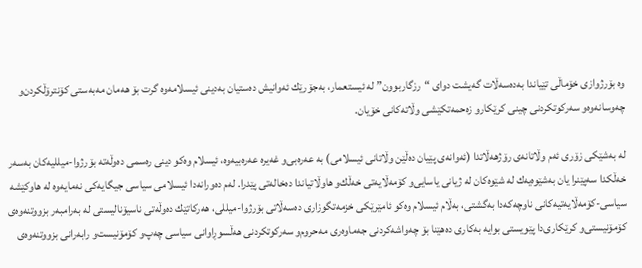وه‌ بۆرژوازى خۆماڵى تێياندا به‌دەسەڵات گه‌يشت دواى “رزگاربوون” له‌ ئيستعمار، به‌جۆرێك ئه‌وانيش ده‌ستيان به‌دينى ئيسلامه‌وه‌ گرت بۆ هه‌مان مه‌به‌ستى كۆنترۆڵكردن‌و چه‌وسانه‌وه‌و سه‌ركوتكردنى چينى كرێكارو زه‌حمه‌تكێشى وڵاته‌كانى خۆيان.

له‌ به‌شێكى زۆرى ئه‌م وڵاتانه‌ى رۆژهه‌ڵاتدا (ئه‌وانه‌ى پێيان ده‌ڵێن وڵاتانی ئيسلامى) به‌ عه‌ره‌بى‌و غه‌يره‌ عه‌ره‌بيه‌وه‌، ئيسلام وه‌كو دينى ره‌سمى ده‌وڵه‌ته‌ بۆرژوا-ميلليه‌كان به‌سه‌ر خه‌ڵكدا سه‌پێنرا يان به‌شێوه‌يه‌ك له‌ شێوه‌كان له‌ ژيانى ياسايى‌و کۆمەڵایەتی خه‌ڵك‌و هاوڵاتياندا ده‌خاله‌تى پێدرا. له‌م ده‌ورانه‌دا ئيسلامى سياسى جيگايه‌كى نه‌مايه‌وه‌ له‌ هاوكێشه‌ سياسى-كۆمەڵايه‌تيه‌كانى ناوچه‌كه‌دا به‌گشتى، بەڵام ئيسلام وه‌كو ئامێرێكى خزمه‌تگوزارى دەسەڵاتى بۆرژوا-ميللى، هه‌ركاتێك ده‌وڵه‌تى ناسيۆناليستى له‌ به‌رامبه‌ر بزووتنه‌وه‌ى كۆمۆنيستى‌و كرێكاری‌دا پێويستى بوايه‌ به‌كارى ده‌هێنا بۆ چه‌واشه‌كردنى جه‌ماوه‌رى مه‌حروم‌و سه‌ركوتكردنى هه‌ڵسوڕاوانى سياسى چه‌پ‌و كۆمۆنيست‌و رابه‌رانى بزووتنه‌وه‌ى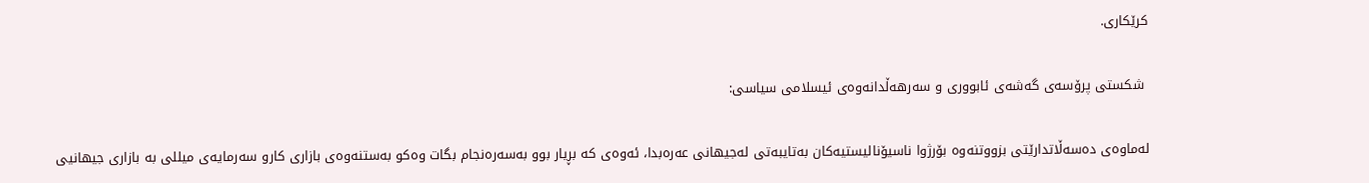كرێكارى.

 شكستى پرۆسه‌ى گه‌شه‌ى ئابوورى و سه‌رهه‌ڵدانه‌وه‌ى ئيسلامى سياسى:

له‌ماوه‌ى دەسەڵاتدارێتى بزووتنه‌وه‌ بۆرژوا ناسیۆناليستیه‌كان به‌تايبه‌تى له‌جيهانى عه‌ره‌بدا، ئه‌وه‌ى كه‌ بڕيار بوو به‌سه‌ره‌نجام بگات وه‌كو به‌ستنه‌وه‌ى بازارى كارو سه‌رمايه‌ى ميللى به‌ بازارى جيهانيى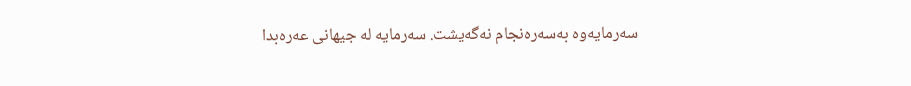سه‌رمايه‌وه‌ به‌سه‌ره‌نجام نه‌گه‌يشت. سه‌رمايه‌ له‌ جيهانى عه‌ره‌بدا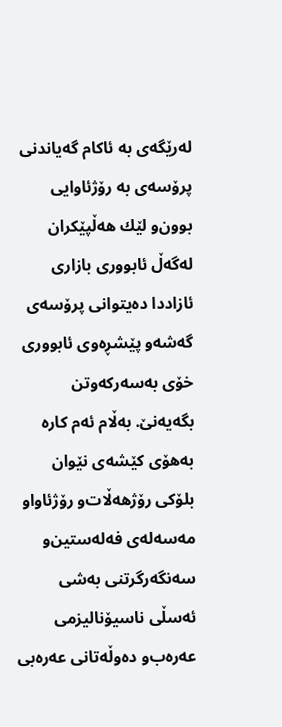له‌رێگه‌ى به‌ ئاكام گه‌ياندنى پرۆسه‌ى به‌ رۆژئاوايى بوون‌و لێك هه‌ڵپێكران لەگەڵ ئابوورى بازارى ئازاددا ده‌يتوانى پرۆسه‌ى گه‌شه‌و پێشڕه‌وى ئابوورى خۆى به‌سه‌ركه‌وتن بگه‌يه‌نێ. بەڵام ئه‌م كاره‌ به‌هۆى كێشه‌ى نێوان بلۆكى رۆژهەڵات‌و رۆژئاواو مه‌سه‌له‌ى فه‌له‌ستين‌و سه‌نگه‌رگرتنى به‌شى ئه‌سڵى ناسيۆناليزمى عه‌ره‌ب‌و ده‌وڵه‌تانى عه‌ره‌بى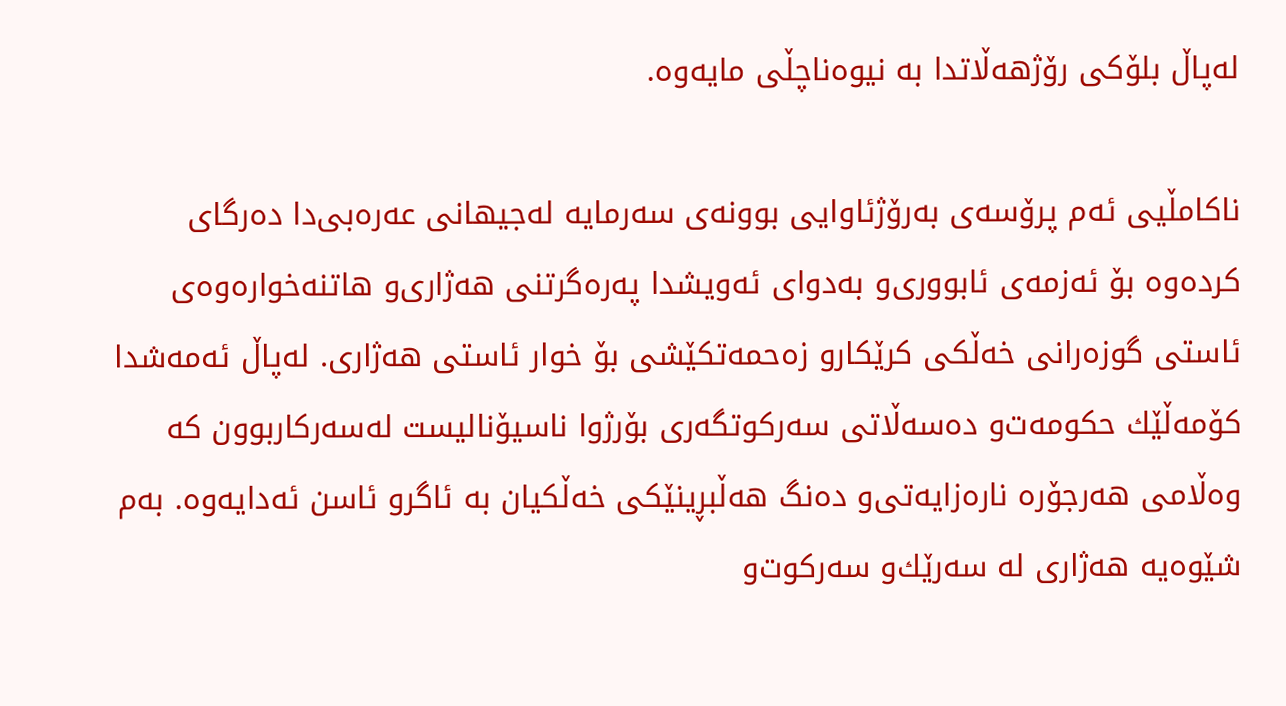له‌پاڵ بلۆكى رۆژهه‌ڵاتدا به‌ نيوه‌ناچڵى مايه‌وه‌.

ناكامڵيى ئه‌م پرۆسه‌ى به‌رۆژئاوايى بوونه‌ى سه‌رمايه‌ له‌جيهانى عه‌ره‌بى‌دا ده‌رگاى كرده‌وه‌ بۆ ئه‌زمه‌ى ئابوورى‌و به‌دواى ئه‌ويشدا په‌ره‌گرتنى هه‌ژارى‌و هاتنه‌خواره‌وه‌ى ئاستى گوزه‌رانى خه‌ڵكى كرێكارو زه‌حمه‌تكێشى بۆ خوار ئاستى هه‌ژارى‌. له‌پاڵ ئه‌مه‌شدا كۆمه‌ڵێك حكومه‌ت‌و دەسەڵاتى سه‌ركوتگه‌رى بۆرژوا ناسيۆناليست له‌سه‌ركاربوون كه‌ وەڵامى هه‌رجۆره‌ ناره‌زايه‌تى‌و ده‌نگ هه‌ڵبڕينێكى خه‌ڵكيان به‌ ئاگرو ئاسن ئه‌دايه‌وه‌. به‌م شێوه‌يه‌ هه‌ژارى له‌ سه‌رێك‌و سه‌ركوت‌و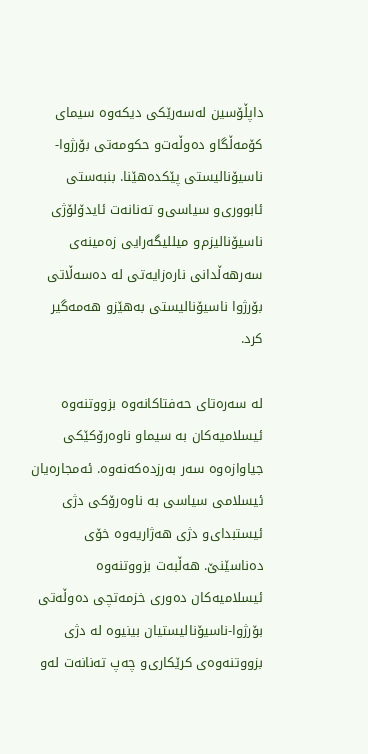داپڵۆسين له‌سه‌رێكى ديكه‌وه‌ سيماى كۆمه‌ڵگاو ده‌وڵه‌ت‌و حكومه‌تى بۆرژوا-ناسيۆناليستى پێكده‌هێنا. بنبه‌ستى ئابوورى‌و سياسى‌و ته‌نانه‌ت ئايدۆلۆژى ناسيۆناليزم‌و ميللیگه‌رایی زه‌مينه‌ى سه‌رهه‌ڵدانى ناره‌زايه‌تى له‌ ‌دەسەڵاتى بۆرژوا ناسيۆناليستى به‌هێزو هه‌مه‌گير كرد.

له‌ سه‌ره‌تاى حه‌فتاكانه‌وه‌ بزووتنه‌وه‌ ئيسلاميه‌كان به‌ سيماو ناوه‌رۆكێكى جياوازه‌وه‌ سه‌ر به‌رزده‌كه‌نه‌وه‌. ئه‌مجاره‌يان ئيسلامى سياسى به‌ ناوه‌رۆكى دژى ئيستبداى‌و دژى هه‌ژاريه‌وه‌ خۆى ده‌ناسێنێ. هه‌ڵبه‌ت بزووتنه‌وه‌ ئيسلاميه‌كان ده‌ورى خزمه‌تچى ده‌وڵه‌تى بۆرژوا-ناسيۆناليستيان بينيوه‌ له‌ دژى بزووتنه‌وه‌ى كرێكارى‌و چه‌پ ته‌نانه‌ت له‌و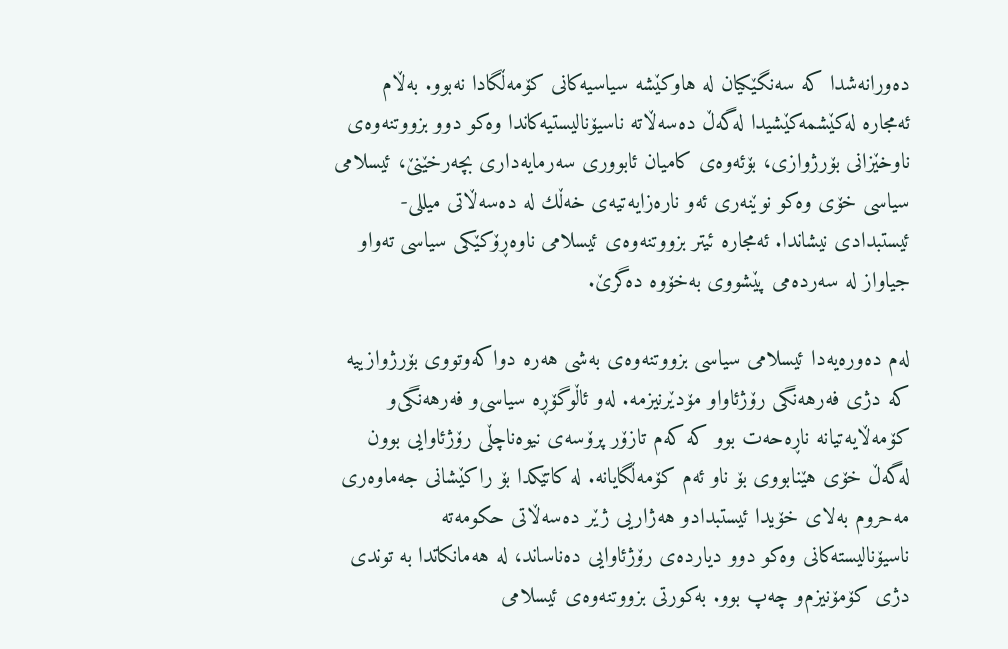ده‌ورانه‌شدا كه‌ سه‌نگێكيان له‌ هاوكێشه‌ سياسيه‌كانى كۆمه‌ڵگادا نه‌بوو. به‌ڵام ئه‌مجاره‌ له‌كێشمه‌كێشيدا لەگەڵ دەسەڵاتە‌ ناسيۆناليستيه‌كاندا وه‌كو دوو بزووتنه‌وه‌ى ناوخێزانى بۆرژوازى، بۆئه‌وه‌ى كاميان ئابوورى سه‌رمايه‌دارى بچه‌رخێنێ، ئيسلامى سياسى خۆى وه‌كو نوێنه‌رى ئه‌و ناره‌زايه‌تيه‌ى خه‌ڵك له‌ دەسەڵاتى ميللى-ئيستبدادى نيشاندا. ئه‌مجاره‌ ئيتر بزووتنه‌وه‌ى ئيسلامى ناوه‌ڕۆكێكى سياسى ته‌واو جياواز له‌ سه‌رده‌مى پێشووى به‌خۆوه‌ ده‌گرێ.

له‌م ده‌وره‌يه‌دا ئيسلامى سياسى بزووتنه‌وه‌ى به‌شى هه‌ره‌ دواكه‌وتووى بۆرژوازیيه‌ كه‌ دژى فه‌رهه‌نگى رۆژئاواو مۆدێرنيزمه‌. له‌و ئاڵوگۆڕه‌ سياسى‌و فه‌رهه‌نگى‌و كۆمه‌ڵایەتيانه‌ ناڕه‌حه‌ت بوو كه‌ كه‌م تازۆر پرۆسه‌ى نيوه‌ناچڵى رۆژئاوايى بوون لەگەڵ خۆى هێنابووى بۆ ناو ئه‌م كۆمه‌ڵگايانه‌. له‌ كاتێكدا بۆ راكێشانى جه‌ماوه‌رى مه‌حروم به‌لاى خۆيدا ئيستبدادو هه‌ژاريى ژێر دەسەڵاتى حكومه‌ته‌ ناسيۆناليسته‌كانى وه‌كو دوو ديارده‌ى رۆژئاوايى ده‌ناساند، له‌ هه‌مانكاتدا به‌ توندى دژى كۆمۆنيزم‌و چه‌پ بوو. به‌كورتى بزووتنه‌وه‌ى ئيسلامى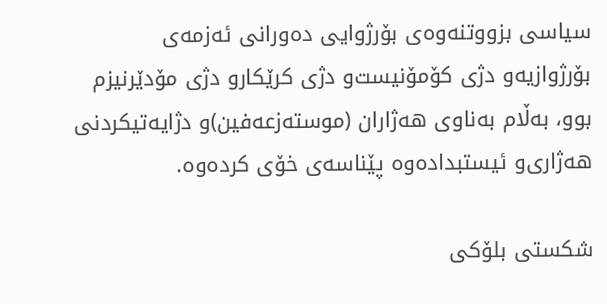سياسى بزووتنه‌وه‌ی بۆرژوايى ده‌ورانى ئه‌زمه‌ى بۆرژوازيه‌و دژى كۆمۆنيست‌و دژى كرێكارو دژى مۆدێرنيزم بوو، به‌ڵام به‌ناوى هه‌ژاران (موسته‌زعه‌فين)و دژايه‌تيكردنى هه‌ژارى‌و ئيستبداده‌وه‌ پێناسه‌ى خۆى كرده‌وه‌.

شكستى بلۆكى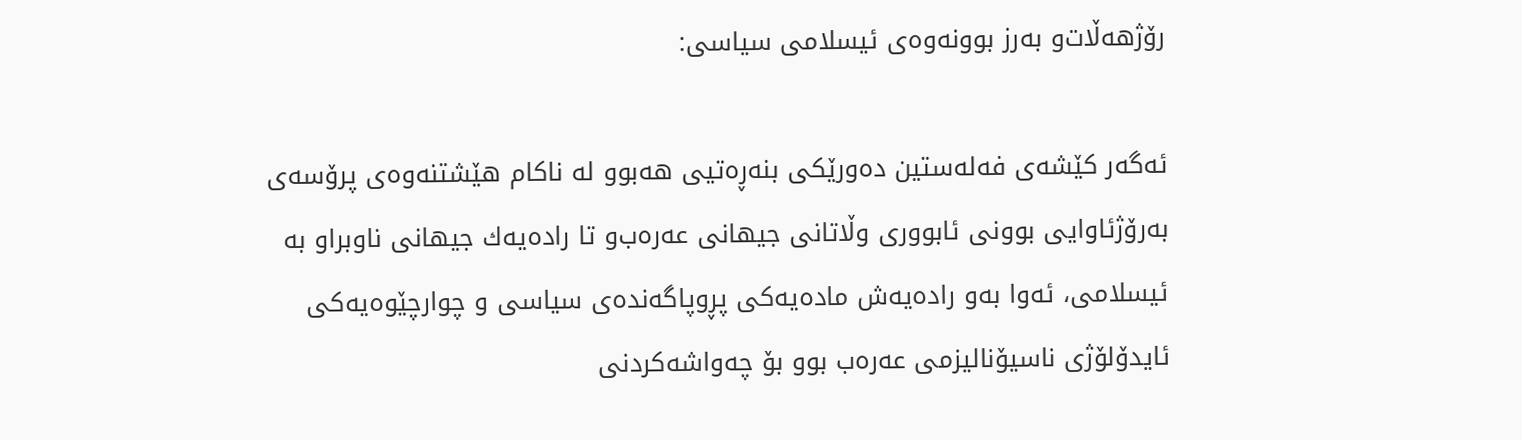رۆژهەڵات‌و به‌رز بوونه‌وه‌ى ئيسلامى سياسى:

ئه‌گه‌ر كێشه‌ى فه‌له‌ستين ده‌ورێكى بنه‌ڕه‌تيى هه‌بوو له‌ ناكام هێشتنه‌وه‌ى پرۆسه‌ى بەرۆژئاوايى بوونى ئابوورى وڵاتانی جيهانى عه‌ره‌ب‌و تا راده‌يه‌ك جيهانى ناوبراو به‌ ئيسلامى، ئه‌وا به‌و راده‌يه‌ش ماده‌يه‌كى پڕوپاگه‌نده‌ى سياسى و چوارچێوه‌يه‌كى ئايدۆلۆژى ناسيۆناليزمى عه‌ره‌ب بوو بۆ چه‌واشه‌كردنى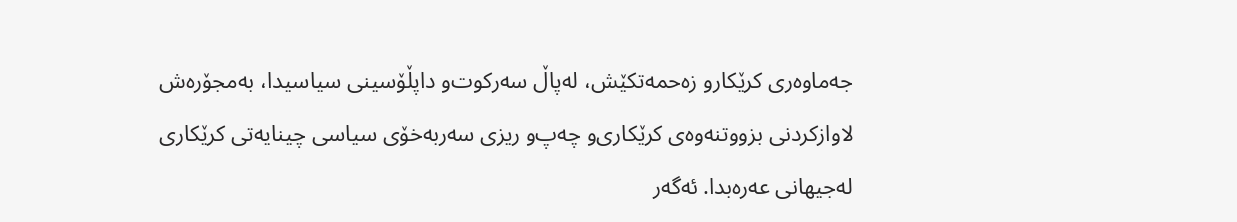جه‌ماوه‌رى كرێكارو زه‌حمه‌تكێش، له‌پاڵ سه‌ركوت‌و داپڵۆسينى سياسيدا، به‌مجۆره‌ش لاوازكردنى بزووتنه‌وه‌ى كرێكارى‌و چه‌پ‌و ريزى سه‌ربه‌خۆى سياسى چينايه‌تى كرێكارى له‌جيهانى عه‌ره‌بدا. ئه‌گه‌ر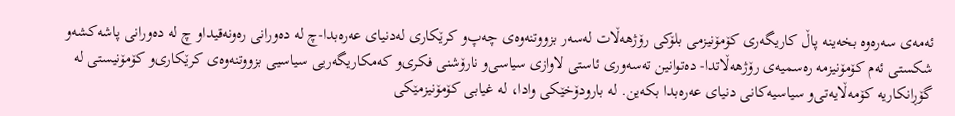ئه‌مه‌ى سه‌ره‌وه‌ بخه‌ينه‌ پاڵ كاريگه‌رى كۆمۆنيزمى بلۆكى رۆژهه‌ڵات له‌سه‌ر بزووتنه‌وه‌ى چه‌پ‌و كرێكارى له‌دنياى عه‌ره‌بدا-چ له‌ ده‌ورانى ره‌ونه‌قيداو چ له‌ ده‌ورانى پاشه‌كشه‌و شكستى ئه‌م كۆمۆنيزمه‌ ره‌سميه‌ى رۆژهه‌ڵاتدا- ده‌توانين ته‌سه‌ورى ئاستى لاوازى سياسى‌و نارۆشنى فكرى‌و كه‌مكاريگه‌ريى سياسيى بزووتنه‌وه‌ى كرێكارى‌و كۆمۆنيستى له‌ گۆڕانكاريه‌ کۆمەڵایەتی‌و سياسيه‌كانى دنياى عه‌ره‌بدا بكه‌ين. له‌ بارودۆخێكى وادا، له‌ غيابى كۆمۆنيزمێكى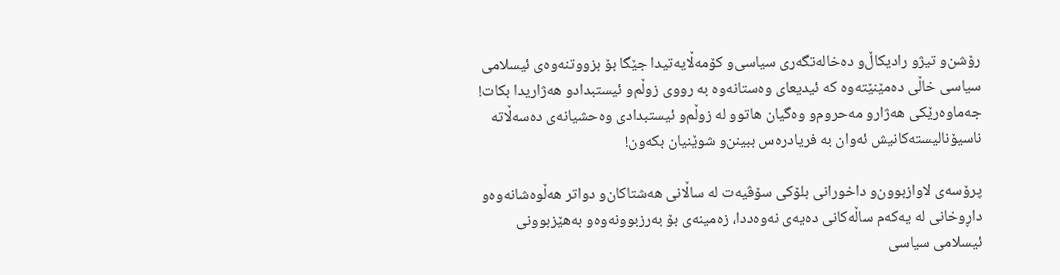رۆشن‌و تيژو راديكاڵ‌و ده‌خاله‌تگه‌رى سياسى‌و کۆمەڵایەتیدا جێگا بۆ بزووتنه‌وه‌ى ئيسلامى سياسى خاڵى ده‌مێنێته‌وه‌ كه‌ ئيديعاى وه‌ستانه‌وه‌ به‌ رووى زوڵم‌و ئيستبدادو هه‌ژاريدا بكات! جه‌ماوه‌رێكى هه‌ژارو مه‌حروم‌و وه‌گيان هاتوو له‌ زوڵم‌و ئيستبدادى وه‌حشيانه‌ى دەسەڵاتە‌ ناسيۆناليسته‌كانيش ئه‌وان به‌ فريادره‌س ببينن‌و شوێنيان بكه‌ون!

پرۆسه‌ى لاوازبوون‌و داخورانى بلۆكى سۆڤيه‌ت له‌ ساڵانى هه‌شتاكان‌و دواتر هه‌ڵوه‌شانه‌وه‌و داڕوخانى له‌ يه‌كه‌م ساڵه‌كانى ده‌يه‌ى نه‌وه‌ددا، زه‌مينه‌ى بۆ به‌رزبوونه‌وه‌و به‌هێزبوونى ئيسلامى سياسى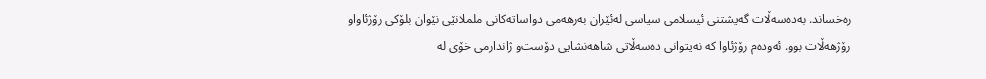ره‌خساند. به‌دەسەڵات گه‌يشتنى ئيسلامى سياسى له‌ئێران به‌رهه‌مى دواساته‌كانى ململانێى نێوان بلۆكى رۆژئاواو رۆژهەڵات بوو. ئه‌وده‌م رۆژئاوا كه‌ نه‌يتوانى دەسەڵاتى شاهه‌نشايى دۆست‌و ژاندارمى خۆى له‌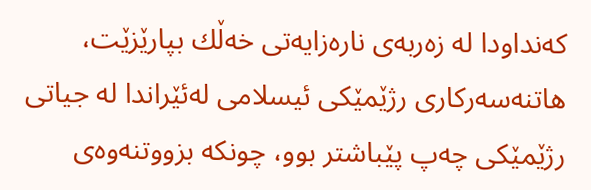كه‌نداودا له‌ زه‌ربه‌ى ناره‌زايه‌تى خه‌ڵك بپارێزێت، هاتنه‌سه‌ركارى رژێمێكى ئيسلامى له‌ئێراندا له‌ جياتى رژێمێكى چه‌پ پێباشتر بوو، چونكه‌ بزووتنه‌وه‌ى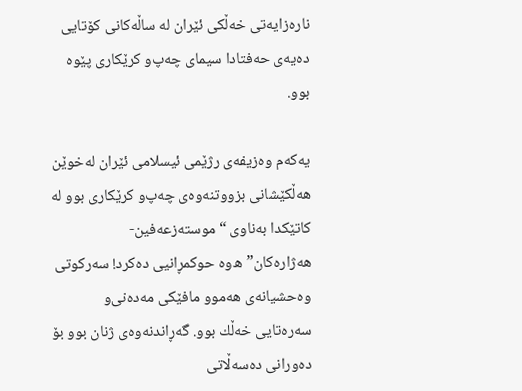ناره‌زايه‌تى خه‌ڵكى ئێران له‌ ساڵه‌كانى كۆتايى ده‌يه‌ى حه‌فتادا سيماى چه‌پ‌و كرێكارى پێوه‌ بوو.

يه‌كه‌م وه‌زيفه‌ى رژێمى ئيسلامى ئێران له‌خوێن هه‌ڵكێشانى بزووتنه‌وه‌ى چه‌پ‌و كرێكارى بوو له‌ كاتێكدا به‌ناوى “موسته‌زعه‌فين-هه‌ژاره‌كان”ه‌وه‌ حوكمڕانيى ده‌كرد! سه‌ركوتى وه‌حشيانه‌ى هه‌موو مافێكى مه‌ده‌نى‌و سه‌ره‌تايى خه‌ڵك بوو. گه‌ڕاندنه‌وه‌ى ژنان بوو بۆ ده‌ورانى دەسەڵاتى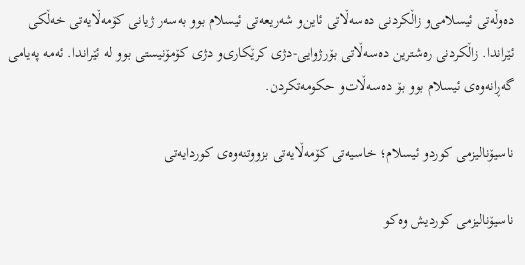ده‌وڵه‌تى ئيسلامى‌و زاڵكردنى دەسەڵاتى ئاين‌و شه‌ريعه‌تى ئيسلام بوو به‌سه‌ر ژيانى کۆمەڵایەتی خه‌ڵكى ئێراندا. زاڵكردنى ره‌شترين دەسەڵاتى بۆرژوايى-دژى كرێكارى‌و دژى كۆمۆنيستى بوو له‌ ئێراندا. ئه‌مه‌ په‌يامى گه‌ڕانه‌وه‌ى ئيسلام بوو بۆ دەسەڵات‌و حكومه‌تكردن.

ناسيۆناليزمى كوردو ئيسلام؛ خاسيه‌تى کۆمەڵایەتی بزووتنه‌وه‌ى كوردايه‌تى

ناسيۆناليزمى كورديش وه‌كو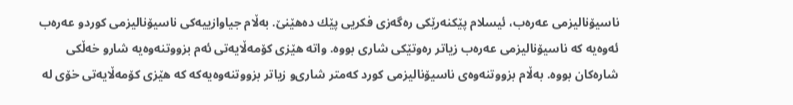ناسيۆناليزمى عه‌ره‌ب، ئيسلام پێكنه‌رێكى ره‌گه‌زى فكريى پێك ده‌هێنێ. بەڵام جياوازيیه‌كى ناسيۆناليزمى كوردو عه‌ره‌ب ئه‌وه‌يه‌ كه‌ ناسيۆناليزمى عه‌ره‌ب زياتر ره‌وتێكى شارى بووه‌. واته‌ هێزى کۆمەڵایەتی ئه‌م بزووتنه‌وه‌يه‌ شارو خه‌ڵكى شاره‌كان بووه‌. بەڵام بزووتنه‌وه‌ى ناسيۆناليزمى كورد كه‌متر شارى‌و زياتر بزووتنه‌وه‌يه‌كه‌ كه‌ هێزى کۆمەڵایەتی خۆى له‌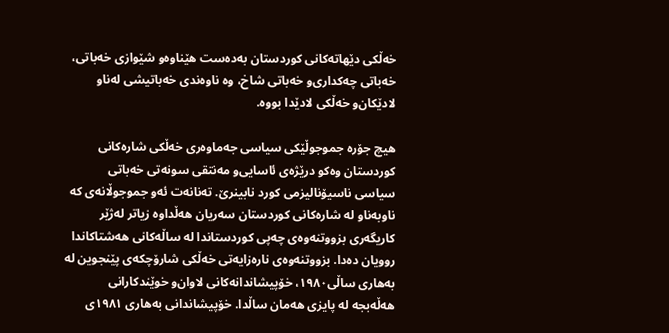خه‌ڵكى دێهاته‌كانى كوردستان به‌ده‌ست هێناوه‌و شێوازى خه‌باتى، خه‌باتى چه‌كدارى‌و خه‌باتى شاخ، وە ناوه‌ندى خه‌باتيشى له‌ناو لادێكان‌و خه‌ڵكى لادێدا بووه‌.

هيچ جۆره‌ جموجوڵێكى سياسى جه‌ماوه‌رى خه‌ڵكى شاره‌كانى كوردستان وه‌كو درێژه‌ى ئاسايى‌و مه‌نتقى سونه‌تى خه‌باتى سياسى ناسيۆناليزمى كورد نابينرێ. ته‌نانه‌ت ئه‌و جموجوڵانه‌ى كه‌ ناوبه‌ناو له‌ شاره‌كانى كوردستان سه‌ريان هه‌ڵداوه‌ زياتر له‌ژێر كاريگه‌رى بزووتنه‌وه‌ى چه‌پى كوردستاندا له‌ ساڵه‌كانى هه‌شتاكاندا روويان ده‌دا. بزووتنه‌وه‌ى ناره‌زايه‌تى خه‌ڵكى شارۆچكه‌ى پێنجوين له‌ به‌هارى ساڵى١٩٨٠، خۆپيشاندانه‌كانى لاوان‌و خوێندكارانى هه‌ڵه‌بجه‌ له‌ پايزى هه‌مان ساڵدا. خۆپيشاندانى به‌هارى ١٩٨١ی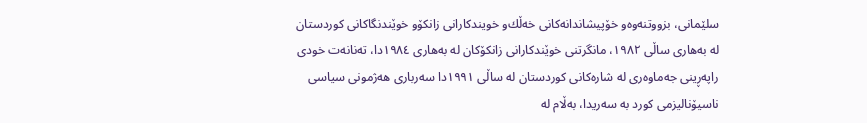سلێمانى، بزووتنه‌وه‌و خۆپيشاندانه‌كانى خه‌ڵك‌و خويندكارانى زانكۆو خوێندنگاكانى كوردستان له‌ به‌هارى ساڵى ١٩٨٢، مانگرتنى خوێندكارانى زانكۆكان له‌ به‌هارى ١٩٨٤دا، ته‌نانه‌ت خودى راپه‌ڕينى جه‌ماوه‌رى له‌ شاره‌كانى كوردستان له‌ ساڵى ١٩٩١دا سه‌ربارى هه‌ژمونى سياسى ناسيۆناليزمى كورد به‌ سه‌ريدا، بەڵام له‌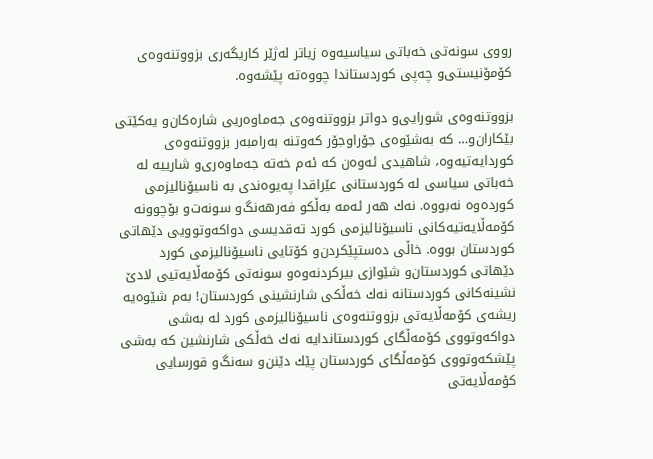رووى سونه‌تى خه‌باتى سياسيه‌وه‌ زياتر له‌ژێر كاريگه‌رى بزووتنه‌وه‌ى كۆمۆنيستى‌و چه‌پى كوردستاندا چووه‌ته‌ پێشه‌وه‌.

بزووتنه‌وه‌ى شورايى‌و دواتر بزووتنه‌وه‌ى جه‌ماوه‌ریی شاره‌كان‌و يه‌كێتى بێكاران‌و… كه‌ به‌شێوه‌ى جۆراوجۆر كه‌وتنه‌ به‌رامبه‌ر بزووتنه‌وه‌ى كوردايه‌تيه‌وه‌، شاهيدى ئه‌وه‌ن كه‌ ئه‌م خه‌ته‌ جه‌ماوه‌ری‌و شارییه‌ له‌ خه‌باتى سياسى له‌ كوردستانى عێراقدا په‌يوه‌ندى به‌ ناسيۆناليزمى كورده‌وه‌ نه‌بووه‌. نه‌ك هه‌ر ئه‌مه‌ به‌ڵكو فه‌رهه‌نگ‌و سونه‌ت‌و بۆچوونه‌ كۆمه‌ڵايه‌تيه‌كانی ناسيۆناليزمى كورد ته‌قديسى دواكه‌وتوويى دێهاتى كوردستان بووه‌. خاڵى ده‌ستپێكردن‌و كۆتايى ناسيۆناليزمى كورد دێهاتى كوردستان‌و شێوازى بيركردنه‌وه‌و سونه‌تى كۆمەڵايه‌تيى لادێ نشينه‌كانى كوردستانه‌ نه‌ك خه‌ڵكى شارنشينى كوردستان! به‌م شێوه‌يه‌ ريشه‌ى کۆمەڵایەتی بزووتنه‌وه‌ى ناسيۆناليزمى كورد له‌ به‌شى دواكه‌وتووى كۆمه‌ڵگاى كوردستاندايه‌ نه‌ك خه‌ڵكى شارنشين كه‌ به‌شى پێشكه‌وتووى كۆمه‌ڵگاى كوردستان پێك دێنن‌و سه‌نگ‌و قورسايى کۆمەڵایەتی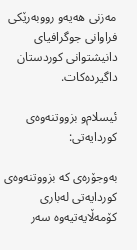مه‌زنى هه‌يه‌و رووبه‌رێكى فراوانى جوگرافياى دانيشتوانى كوردستان داگيرده‌كات.

ئيسلام‌و بزووتنه‌وه‌ى كوردايه‌تى:

به‌وجۆره‌ى كه‌ بزووتنه‌وه‌ى كوردايه‌تى له‌بارى كۆمەڵایە‌تيه‌وه‌ سه‌ر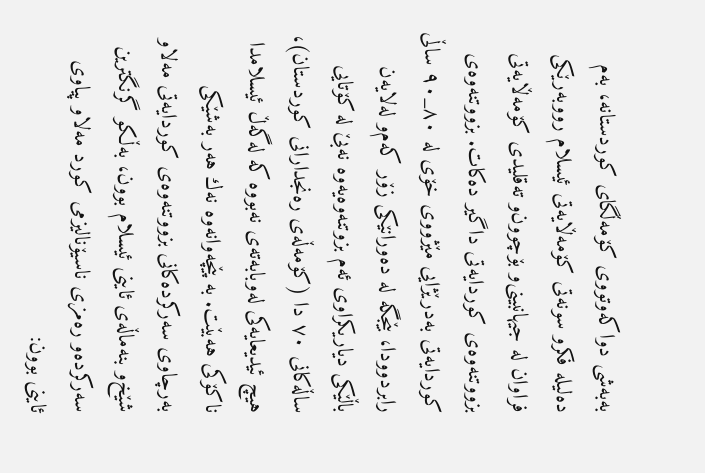به‌به‌شى دواكه‌وتووى كۆمه‌ڵگاى كوردستانه‌، به‌م ده‌ليله‌ فكرو سونه‌تى کۆمەڵایەتی ئيسلام رووبه‌رێكى فراوان له‌ جيهانبينى‌و بۆچوون‌و ته‌قليدى کۆمەڵایەتی بزووتنه‌وه‌ى كوردايه‌تى داگير ده‌كات. بزووتنه‌وه‌ى كوردايه‌تى به‌درێژايى مێژووى خۆى له‌ ٨٠_٩٠ ساڵى رابردوودا، بێجگه‌ له‌ ده‌ورانێكى زۆر كه‌م‌و له‌لايه‌ن باڵێكى دياريكراوى ئه‌م بزوتنه‌وه‌يه‌وه‌ نه‌بێ له‌ كۆتايى ساڵه‌كانى ٧٠ دا (كۆمه‌ڵه‌ى ره‌نجدارانى كوردستان)، هيچ ئيديعايه‌كى له‌وبابه‌ته‌ى نه‌بووه‌ كه‌ لەگەڵ ئيسلامدا ناكۆكى هه‌بێت. به‌ پێچه‌وانه‌وه‌ نه‌ك هه‌ر به‌شێكى به‌رچاوى سه‌ركرده‌كانى بزووتنه‌وه‌ى كوردايه‌تى مه‌لاو شێخ‌و بنه‌ماڵه‌ى ئاينى ئيسلام بوون، به‌ڵكو گرنگترين سه‌ركرده‌و ره‌مزى ناسيۆناليزمى كورد مه‌لاو پياوى ئاينى بوون: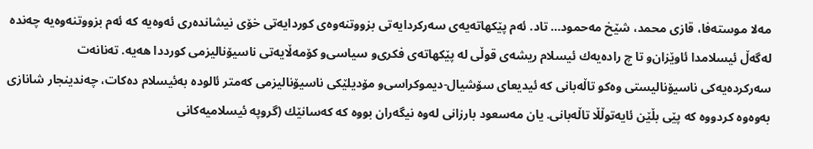مه‌لا موسته‌فا، قازى محمد، شێخ مه‌حمود… تاد. ئه‌م پێكهاته‌يه‌ى سه‌ركردايه‌تى بزووتنه‌وه‌ى كوردايه‌تى خۆى نيشانده‌رى ئه‌وه‌يه‌ كه‌ ئه‌م بزووتنه‌وه‌يه‌ چه‌نده‌ لەگەڵ ئيسلامدا ئاوێزان‌و تا چ راده‌يه‌ك ئيسلام ريشه‌ى قوڵى له‌ پێكهاته‌ى فكرى‌و سياسى‌و کۆمەڵایەتی ناسيۆناليزمى كورددا هه‌يه‌. ته‌نانه‌ت سه‌ركرده‌يه‌كى ناسيۆناليستى وه‌كو تاڵه‌بانى كه‌ ئيديعاى سۆشيال-ديموكراسى‌و مۆديلێكى ناسيۆناليزمى كه‌متر ئالوده‌ به‌ئيسلام ده‌كات، چه‌ندينجار شانازى به‌وه‌وه‌ كردووه‌ كه‌ پێى بڵێن ئايه‌توڵڵا تاڵه‌بانى. يان مه‌سعود بارزانى له‌وه‌ نيگه‌ران بووه‌ كه‌ كه‌سانێك (گروپه‌ ئيسلاميه‌كانى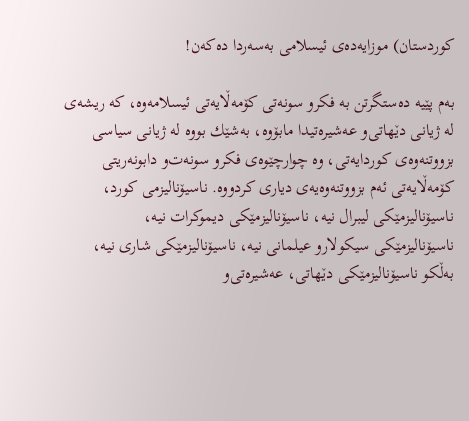كوردستان) موزايه‌ده‌ى ئيسلامی به‌سه‌ردا ده‌كه‌ن!

به‌م پێيه‌ ده‌ستگرتن به‌ فكرو سونه‌تى کۆمەڵایەتی ئيسلامه‌وه‌، كه‌ ريشه‌ى له‌ ژيانى دێهاتى‌و عه‌شيره‌تیدا مابۆوه‌، به‌شێك بووه‌ له‌ ژيانى سياسى بزووتنه‌وه‌ى كوردايه‌تى، وە چوارچێوه‌ى فكرو سونه‌ت‌و دابونه‌ريتى کۆمەڵایەتی ئه‌م بزووتنه‌وه‌يه‌ى ديارى كردووه‌. ناسيۆناليزمى كورد، ناسيۆناليزمێكى ليبرال نيه‌، ناسيۆناليزمێكى ديموكرات نيه‌، ناسيۆناليزمێكى سيكولارو عيلمانى نيه‌، ناسيۆناليزمێكى شارى نيه‌، به‌ڵكو ناسيۆناليزمێكى دێهاتى، عه‌شيره‌تى‌و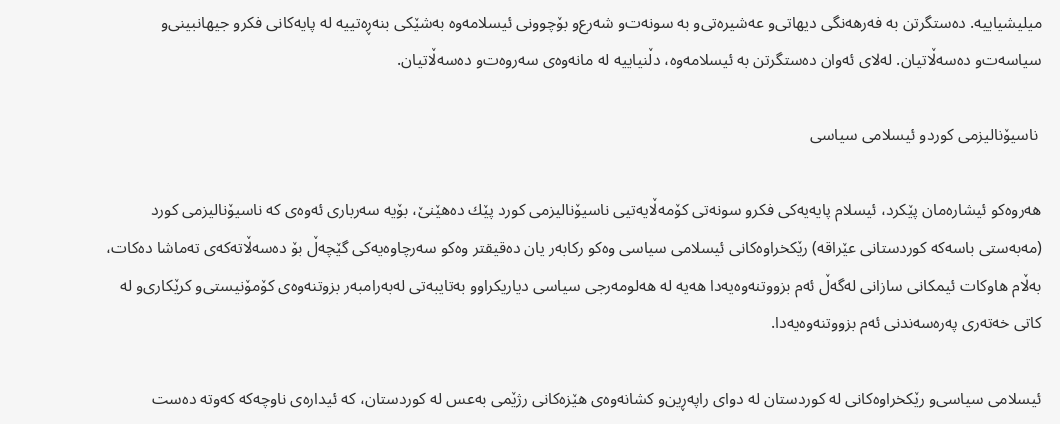ميليشياييه‌. ده‌ستگرتن به‌ فه‌رهه‌نگى ديهاتى‌و عه‌شيره‌تى‌و به‌ سونه‌ت‌و شه‌رع‌و بۆچوونى ئيسلامه‌وه‌ به‌شێكى بنه‌ڕه‌تييه‌ له‌ پايه‌كانى فكرو جيهانبينى‌و سياسه‌ت‌و دەسەڵاتيان. لەلای ئەوان ده‌ستگرتن به‌ ئيسلامه‌وه‌، دڵنيايیه‌ له‌ مانه‌وه‌ى سه‌روه‌ت‌و دەسەڵاتيان.

 ناسيۆناليزمى كوردو ئيسلامى سياسى

هه‌روه‌كو ئيشاره‌مان پێكرد، ئيسلام پايه‌يه‌كى فكرو سونه‌تى كۆمه‌ڵايه‌تيى ناسيۆناليزمى كورد پێك ده‌هێنێ، بۆيه‌ سه‌ربارى ئه‌وه‌ى كه‌ ناسيۆناليزمى كورد (مه‌به‌ستى باسه‌كه‌ كوردستانى عێراقه‌) رێكخراوه‌كانى ئيسلامى سياسى وه‌كو رکابەر يان ده‌قيقتر وه‌كو سه‌رچاوه‌يه‌كى گێچه‌ڵ بۆ دەسەڵاتە‌كه‌ى ته‌ماشا ده‌كات، بەڵام هاوكات ئيمكانى سازانى لەگەڵ ئه‌م بزووتنه‌وه‌يه‌دا هه‌يه‌ له‌ هه‌لومه‌رجى سياسى دياريكراوو به‌تايبەتی له‌به‌رامبه‌ر بزوتنه‌وه‌ى كۆمۆنيستى‌و كرێكارى‌و له‌ كاتى خه‌ته‌رى په‌ره‌سه‌ندنى ئه‌م بزووتنه‌وه‌يه‌دا.

ئيسلامى سياسى‌و رێكخراوه‌كانى له‌ كوردستان له‌ دواى راپه‌ڕين‌و كشانه‌وه‌ى هێزه‌كانى رژێمى به‌عس له‌ كوردستان، كه‌ ئيداره‌ى ناوچه‌كه‌ كه‌وته‌ ده‌ست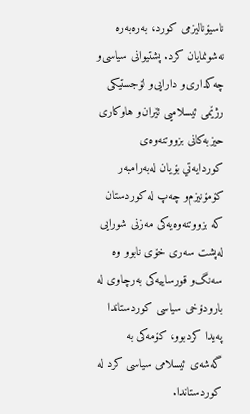ناسيۆناليزمى كورد، به‌ره‌به‌ره‌ نه‌شونمايان كرد. پشتيوانى سياسى‌و چه‌كدارى‌و دارایی‌و لۆجستيكى رژێمى ئيسلاميى ئێران‌و هاوكاری حيزبه‌كانى بزووتنه‌وه‌ى كوردايه‌تي بۆيان له‌به‌رامبه‌ر كۆمۆنيزم‌و چه‌پ له‌ كوردستان كه‌ بزووتنه‌وه‌يه‌كى مه‌زنى شورايى له‌پشت سه‌رى خۆى نابوو وه‌ سه‌نگ‌و قورساييه‌كى به‌رچاوى له‌ بارودۆخى سياسى كوردستاندا په‌يدا كردبوو، كۆمه‌كى به‌ گه‌شه‌ى ئيسلامى سياسى كرد له‌ كوردستاندا.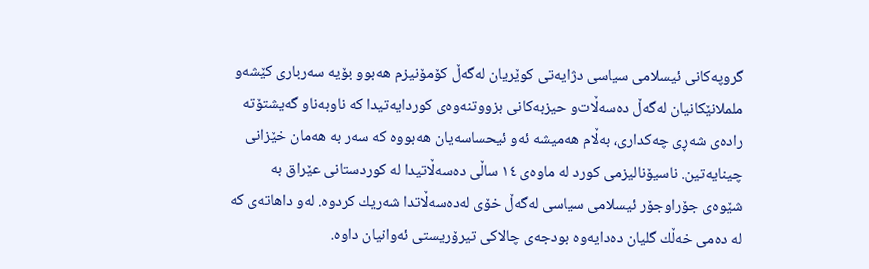گروپه‌كانى ئيسلامى سياسى دژايه‌تى كوێريان لەگەڵ كۆمۆنيزم هه‌بوو بۆيه‌ سه‌ربارى كێشه‌و ململانێكانيان لەگەڵ دەسەڵات‌و حيزبه‌كانى بزووتنه‌وه‌ى كوردايه‌تيدا كه‌ ناوبه‌ناو گه‌يشتۆته‌ راده‌ى شه‌ڕى چه‌كدارى، بەڵام هه‌ميشه‌ ئه‌و ئيحساسه‌يان هه‌بووه‌ كه‌ سه‌ر به‌ هه‌مان خێزانى چينايه‌تين. ناسيۆناليزمى كورد له‌ ماوه‌ى ١٤ ساڵى دەسەڵاتيدا له‌ كوردستانى عێراق به‌ شێوه‌ى جۆراوجۆر ئيسلامى سياسى لەگەڵ خۆى له‌دەسەڵاتدا شه‌ريك كردوه‌. له‌و داهاته‌ى كه‌ له‌ ده‌مى خه‌ڵك گليان ده‌دايه‌وه‌ بودجه‌ى چالاكى تيرۆريستى ئه‌وانيان داوه‌.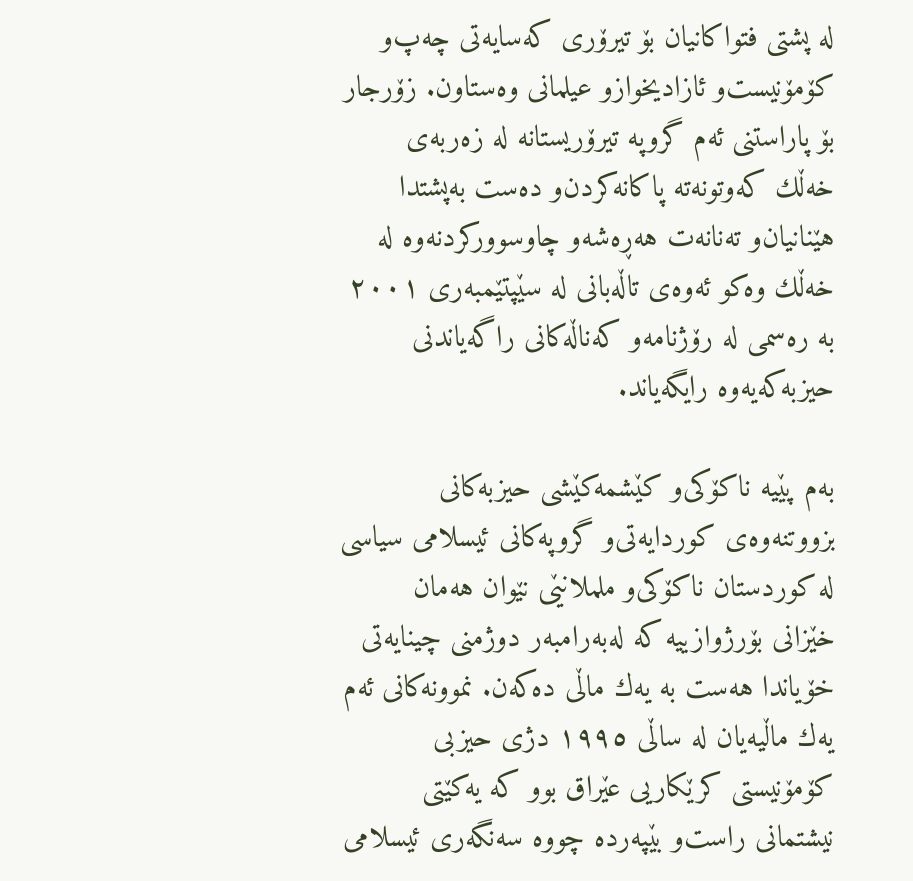له‌ پشتى فتواكانيان بۆ تيرۆرى كه‌سايه‌تى چه‌پ‌و كۆمۆنيست‌و ئازاديخوازو عيلمانى وه‌ستاون. زۆرجار بۆ پاراستنى ئه‌م گروپه‌ تيرۆريستانه‌ له‌ زه‌ربه‌ى خه‌ڵك كه‌وتونه‌ته‌ پاكانه‌كردن‌و ده‌ست بەپشتدا هێنانيان‌و ته‌نانه‌ت هه‌ڕه‌شه‌و چاوسووركردنه‌وه‌ له‌ خه‌ڵك وه‌كو ئه‌وه‌ى تاڵه‌بانى له‌ سێپتێمبه‌رى ٢٠٠١ به‌ ره‌سمى له‌ رۆژنامه‌و كه‌ناڵه‌كانى راگه‌ياندنى حيزبه‌كه‌يه‌وه‌ رايگه‌ياند.

به‌م پێيه‌ ناكۆكى‌و كێشمه‌كێشى حيزبه‌كانى بزووتنه‌وه‌ى كوردايه‌تى‌و گروپه‌كانى ئيسلامى سياسى له‌ كوردستان ناكۆكى‌و ململانێى نێوان هه‌مان خێزانى بۆرژوازیيه‌ كه‌ له‌به‌رامبه‌ر دوژمنى چينايه‌تى خۆياندا هه‌ست به‌ يه‌ك ماڵى ده‌كه‌ن. نموونه‌كانى ئه‌م يه‌ك ماڵيه‌يان له‌ ساڵى ١٩٩٥ دژى حيزبى كۆمۆنيستى كرێكاريى عێراق بوو كه‌ يه‌كێتى نيشتمانى راست‌و بێپه‌رده‌ چووه‌ سه‌نگه‌رى ئيسلامى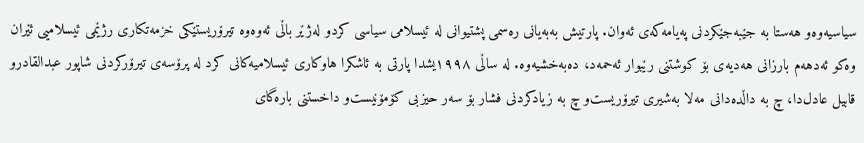سياسيه‌وه‌و هه‌ستا به‌ جێبه‌جێكردنى په‌يامه‌كه‌ى ئه‌وان. پارتيش به‌به‌يانى ره‌سمى پشتيوانى له‌ ئيسلامى سياسى كردو له‌ژێر باڵى ئه‌وه‌وه‌ تيرۆريستێكى خزمه‌تكارى رژێمى ئيسلاميى ئێران وه‌كو ئه‌دهه‌م بارزانى هه‌ديه‌ى بۆ كوشتنى رێبوار ئه‌حمه‌د، ده‌به‌خشيه‌وه‌. له‌ ساڵى ١٩٩٨یشدا پارتى به‌ ئاشكرا هاوكارى ئيسلاميه‌كانى كرد له‌ پرۆسه‌ى تيرۆركردنى شاپور عبدالقادرو قابيل عادل‌دا، چ به‌ داڵده‌دانى مه‌لا به‌شيرى تيرۆريست‌و چ به‌ زيادكردنى فشار بۆ سه‌ر حيزبى كۆمۆنيست‌و داخستنى باره‌گاى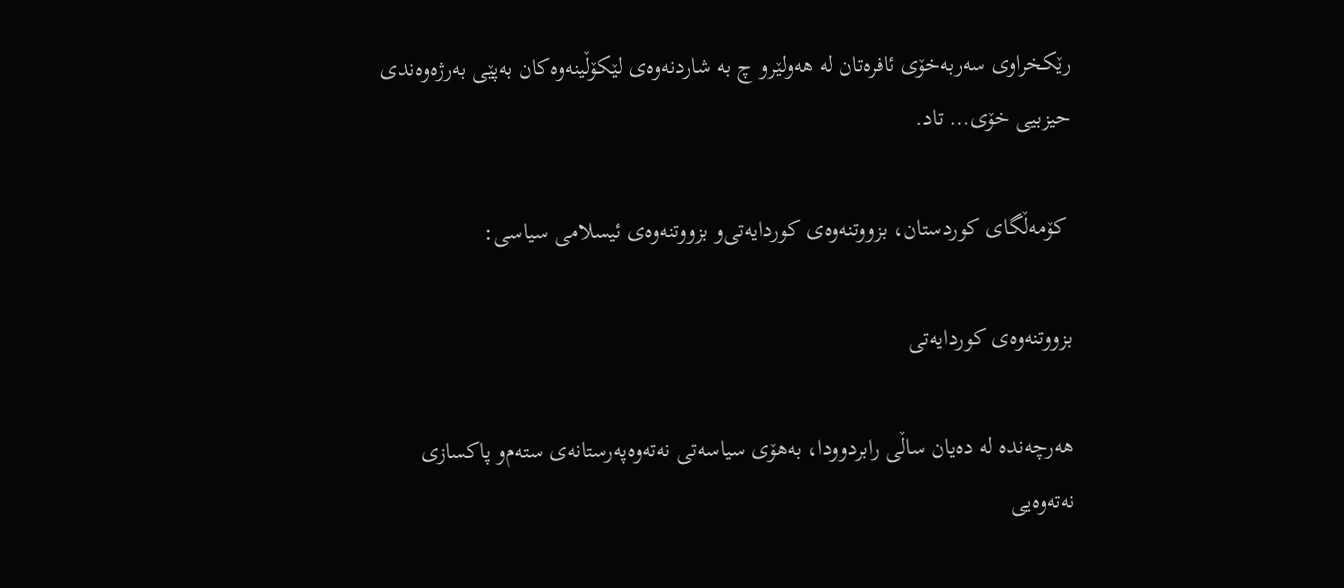رێكخراوى سه‌ربه‌خۆى ئافره‌تان له‌ هه‌ولێرو چ به‌ شاردنه‌وه‌ى لێكۆڵينه‌وه‌كان به‌پێى به‌رژه‌وه‌ندى حيزبيى خۆى… تاد.

 كۆمه‌ڵگاى كوردستان، بزووتنه‌وه‌ى كوردايه‌تى‌و بزووتنه‌وه‌ى ئيسلامى سياسى:

بزووتنه‌وه‌ى كوردايه‌تى

هه‌رچه‌نده‌ له‌ ده‌يان ساڵى رابردوودا، به‌هۆى سياسه‌تى نه‌ته‌وه‌په‌رستانه‌ى سته‌م‌و پاكسازى نه‌ته‌وه‌يى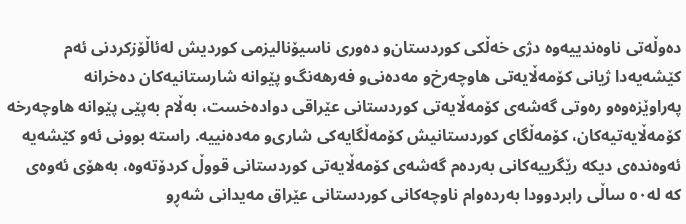ده‌وڵه‌تى ناوه‌ندییه‌وه‌ دژى خه‌ڵكى كوردستان‌و ده‌ورى ناسيۆناليزمى كورديش له‌ئاڵۆزكردنى ئه‌م كێشه‌يه‌دا ژيانى کۆمەڵایەتی هاوچه‌رخ‌و مه‌ده‌نى‌و فه‌رهه‌نگ‌و پێوانه‌ شارستانيه‌كان ده‌خرانه‌ په‌راوێزه‌وه‌و ره‌وتى گه‌شه‌ى کۆمەڵایەتی كوردستانى عێراقى دواده‌خست، بەڵام به‌پێى پێوانه‌ هاوچه‌رخه‌ كۆمه‌ڵايه‌تيه‌كان، كۆمه‌ڵگاى كوردستانيش كۆمه‌ڵگايه‌كى شارى‌و مه‌ده‌نیيه‌. راسته‌ بوونى ئه‌و كێشه‌يه‌ ئه‌وه‌نده‌ى ديكه‌ رێگريیه‌كانى به‌رده‌م گه‌شه‌ى کۆمەڵایەتی كوردستانى قووڵ كردۆته‌وه‌، به‌هۆى ئه‌وه‌ى كه‌ لە٥٠ ساڵى رابردوودا به‌رده‌وام ناوچه‌كانى كوردستانى عێراق مه‌يدانى شه‌ڕو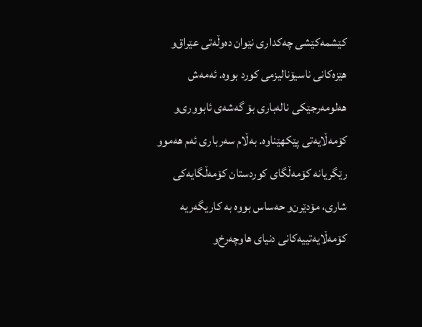كێشمه‌كێشى چه‌كدارى نێوان ده‌وڵه‌تى عێراق‌و هێزه‌كانى ناسيۆناليزمى كورد بووه‌. ئه‌مه‌ش هه‌لومه‌رجێكى ناله‌بارى بۆ گه‌شه‌ى ئابوورى‌و کۆمەڵایەتی پێكهێناوه‌. بەڵام سه‌ربارى ئه‌م هه‌موو رێگريانه‌ كۆمه‌ڵگاى كوردستان كۆمه‌ڵگايه‌كى شارى، مۆدێرن‌و حه‌ساس بووه‌ به‌ كاريگه‌ريه‌ کۆمەڵایەتیيه‌كانى دنياى هاوچه‌رخ‌و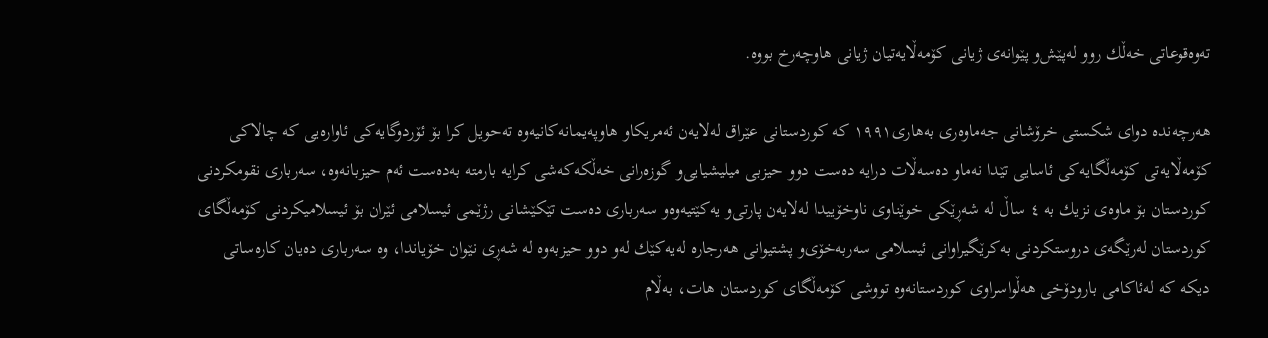ته‌وه‌قوعاتى خه‌ڵك روو له‌پێش‌و پێوانه‌ى ژيانى كۆمەڵايه‌تيان ژيانى هاوچه‌رخ بووه‌.

هه‌رچه‌نده‌ دواى شكستى خرۆشانى جه‌ماوه‌رى به‌هارى١٩٩١ كه‌ كوردستانى عێراق له‌لايه‌ن ئه‌مريكاو هاوپه‌يمانه‌كانيه‌وه‌ ته‌حويل كرا بۆ ئۆردوگايه‌كى ئاواره‌يى كه‌ چالاكى کۆمەڵایەتی كۆمه‌ڵگايه‌كى ئاسايى تێدا نه‌ماو دەسەڵات درايه‌ ده‌ست دوو حيزبى ميليشيايى‌و گوزه‌رانى خه‌ڵكه‌كه‌شى كرايه‌ بارمته‌ به‌ده‌ست ئه‌م حيزبانه‌وه‌، سه‌ربارى نقومكردنى كوردستان بۆ ماوه‌ى نزيك به‌ ٤ ساڵ له‌ شه‌ڕێكى خوێناوى ناوخۆيیدا له‌لايه‌ن پارتى‌و يه‌كێتيه‌وه‌و سه‌ربارى ده‌ست تێكێشانى رژێمى ئيسلامى ئێران بۆ ئيسلامیکردنى كۆمه‌ڵگاى كوردستان له‌رێگه‌ى دروستكردنى به‌كرێگيراوانى ئيسلامى سه‌ربه‌خۆى‌و پشتيوانى هه‌رجاره‌ له‌يه‌كێك له‌و دوو حيزبه‌وه‌ له‌ شه‌ڕى نێوان خۆياندا، وە سه‌ربارى ده‌يان كاره‌ساتى ديكه‌ كه‌ له‌ئاكامى بارودۆخى هه‌ڵواسراوی كوردستانه‌وه‌ تووشى كۆمه‌ڵگاى كوردستان هات، بەڵام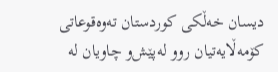ديسان خه‌ڵكى كوردستان ته‌وه‌قوعاتى كۆمه‌ڵايه‌تيان روو له‌پێش‌و چاويان له‌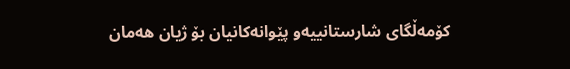كۆمه‌ڵگاى شارستانیيه‌و پێوانه‌كانيان بۆ ژيان هه‌مان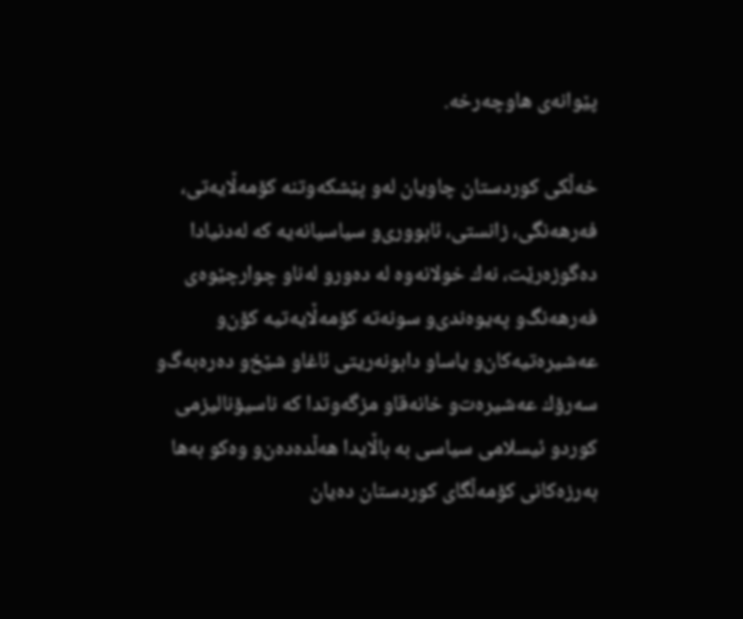پێوانه‌ى هاوچه‌رخه‌.

خه‌ڵكى كوردستان چاويان له‌و پێشكه‌وتنه‌ کۆمەڵایەتی، فه‌رهه‌نگى، زانستى، ئابوورى‌و سياسيانه‌يه‌ كه‌ له‌دنيادا ده‌گوزه‌رێت، نه‌ك خولانه‌وه‌ له‌ ده‌ورو له‌ناو چوارچێوه‌ى فه‌رهه‌نگ‌و په‌يوه‌ندى‌و سونه‌ته‌ كۆمه‌ڵايه‌تيه‌ كۆن‌و عه‌شيره‌تيه‌كان‌و ياساو دابونه‌ريتى ئاغاو شێخ‌و ده‌ره‌به‌گ‌و سه‌رۆك عه‌شيره‌ت‌و خانه‌قاو مزگه‌وتدا كه‌ ناسيۆناليزمى كوردو ئيسلامى سياسى به‌ باڵايدا هه‌ڵده‌ده‌ن‌و وه‌كو به‌ها به‌رزه‌كانى كۆمه‌ڵگاى كوردستان ده‌يان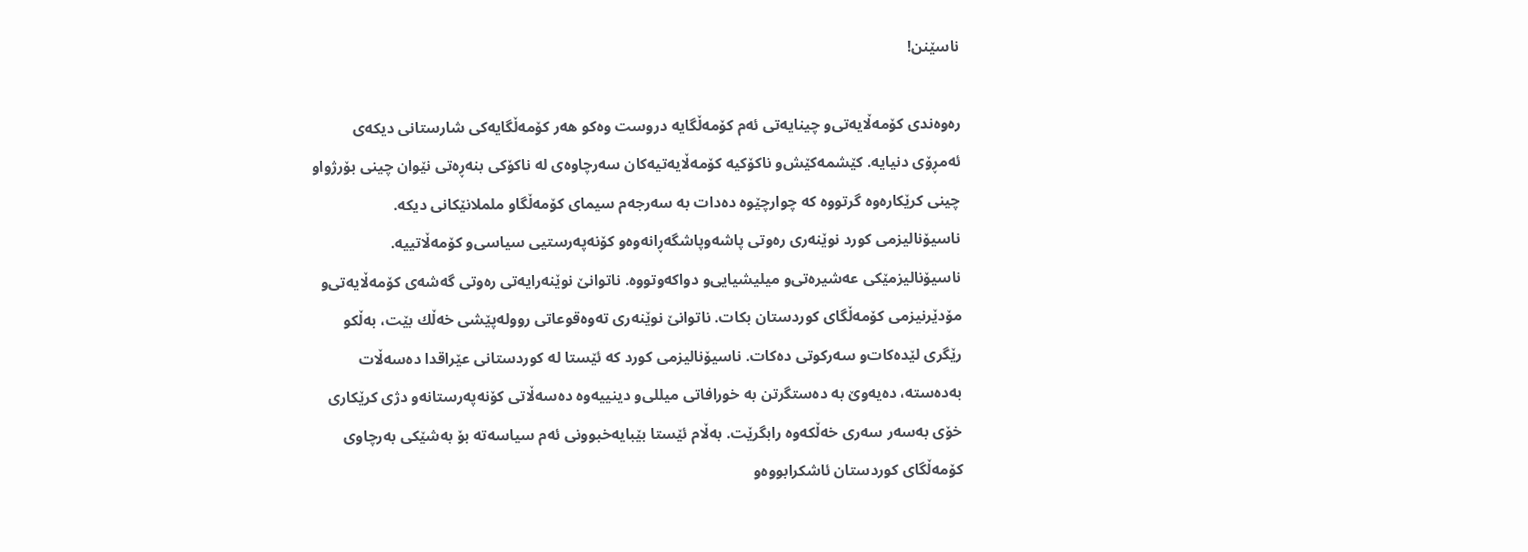ناسێنن!

ره‌وه‌ندى کۆمەڵایەتی‌و چينايه‌تى ئه‌م كۆمه‌ڵگايه‌ دروست وه‌كو هه‌ر كۆمه‌ڵگايه‌كى شارستانى ديكه‌ى ئه‌مڕۆى دنيايه‌. كێشمه‌كێش‌و ناكۆكيه‌ كۆمه‌ڵايه‌تيه‌كان سه‌رچاوه‌ى له‌ ناكۆكى بنه‌ڕه‌تى نێوان چينى بۆرژواو چينى كرێكاره‌وه‌ گرتووه‌ كه چوارچێوە دەدات بە ‌سه‌رجه‌م سيماى كۆمه‌ڵگاو ململانێكانى ديكه. ناسيۆناليزمى كورد نوێنه‌رى ره‌وتى پاشه‌وپاشگه‌ڕانه‌وه‌و كۆنه‌په‌رستیى سياسى‌و كۆمه‌ڵاتیيه‌. ناسيۆناليزمێكى عه‌شيره‌تى‌و ميليشيايى‌و دواكه‌وتووه‌. ناتوانێ نوێنه‌رايه‌تى ره‌وتى گه‌شه‌ى کۆمەڵایەتی‌و مۆدێرنيزمى كۆمه‌ڵگاى كوردستان بكات. ناتوانێ نوێنه‌رى ته‌وه‌قوعاتى رووله‌پێشى خه‌ڵك بێت، به‌ڵكو رێگرى لێدەکات‌و سه‌ركوتى ده‌كات. ناسيۆناليزمى كورد كه‌ ئێستا له‌ كوردستانى عێراقدا دەسەڵات به‌ده‌سته‌، ده‌يه‌وێ به‌ ده‌ستگرتن به‌ خورافاتى ميللى‌و دينیيه‌وه‌ دەسەڵاتى كۆنه‌په‌رستانه‌و دژى كرێكارى خۆى به‌سه‌ر سه‌رى خه‌ڵكه‌وه‌ رابگرێت. بەڵام ئێستا بێبايه‌خبوونى ئه‌م سياسه‌ته‌ بۆ به‌شێكى به‌رچاوى كۆمه‌ڵگاى كوردستان ئاشكرابووه‌و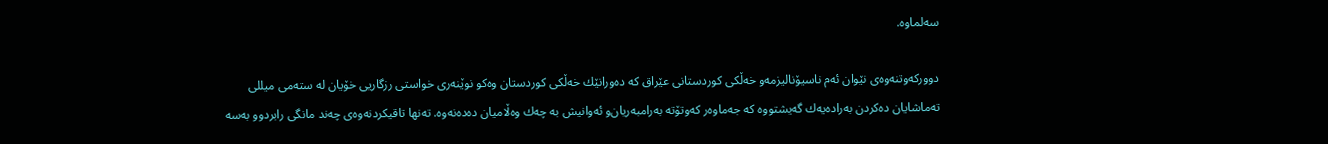سه‌لماوه‌.

دووركه‌وتنه‌وه‌ى نێوان ئه‌م ناسيۆناليزمه‌و خه‌ڵكى كوردستانى عێراق كه‌ ده‌ورانێك خه‌ڵكى كوردستان وه‌كو نوێنه‌رى خواستى رزگاريى خۆيان له‌ سته‌مى ميللى ته‌ماشايان ده‌كردن به‌راده‌يه‌ك گه‌يشتووه‌ كه‌ جه‌ماوه‌ر كه‌وتۆته‌ به‌رامبه‌ريان‌و ئه‌وانيش به‌ چه‌ك وه‌ڵاميان ده‌ده‌نه‌وه‌. ته‌نها تاقيكردنه‌وه‌ى چه‌ند مانگى رابردوو به‌سه‌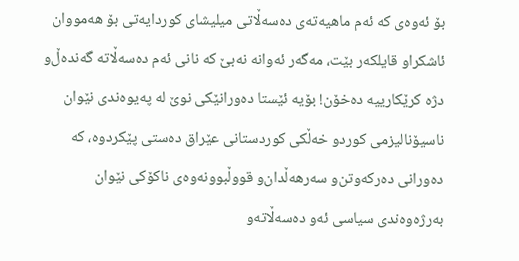بۆ ئه‌وه‌ى كه‌ ئه‌م ماهيه‌ته‌ى دەسەڵاتى ميليشای كوردايه‌تى بۆ هه‌مووان ئاشكراو قايلكه‌ر بێت، مه‌گه‌ر ئه‌وانه‌ نه‌بێ كه‌ نانى ئه‌م دەسەڵاتە‌ گه‌نده‌ڵ‌و دژه‌ كرێكاریيه‌ ده‌خۆن! بۆيه‌ ئێستا ده‌ورانێكى نوێ له‌ په‌يوه‌ندى نێوان ناسيۆناليزمى كوردو خه‌ڵكى كوردستانى عێراق ده‌ستى پێكردوه‌، كه‌ ده‌ورانى ده‌ركه‌وتن‌و سه‌رهه‌ڵدان‌و قووڵبوونه‌وه‌ى ناكۆكى نێوان به‌رژه‌وه‌ندى سياسى ئه‌و دەسەڵاتە‌و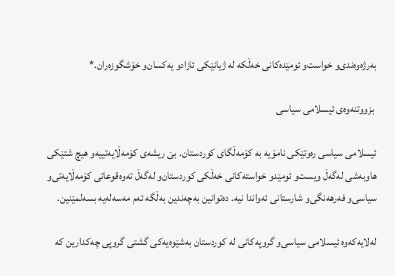به‌رژه‌وه‌ندى‌و خواست‌و ئومێده‌كانى خه‌ڵكه‌ له‌ ژيانێكى ئازادو يه‌كسان‌و خۆشگوزه‌ران.*

 بزووتنه‌وه‌ى ئيسلامى سياسى

ئيسلامى سياسى ره‌وتێكى نامۆيه‌ به‌ كۆمه‌ڵگاى كوردستان. بێ ريشه‌ى کۆمەڵایەتیيه‌و هيچ شتێكى هاوبه‌شى لەگەڵ ويست‌و ئومێدو خواسته‌كانى خه‌ڵكى كوردستان‌و لەگەڵ ته‌وه‌قوعاتى کۆمەڵایەتی‌و سياسى‌و فه‌رهه‌نگى‌و شارستانى ئه‌واندا نيه‌. ده‌توانين به‌چه‌ندين به‌ڵگه‌ ئه‌م مه‌سه‌له‌يه‌ بسه‌لمێنين.

له‌لايه‌كه‌وه‌ ئيسلامى سياسى‌و گروپه‌كانى له‌ كوردستان به‌شێوه‌يه‌كى گشتى گروپى چه‌كدارين كه‌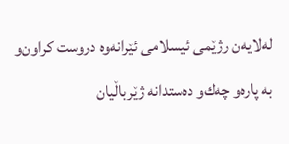له‌لايه‌ن رژێمى ئيسلامى ئێرانه‌وه‌ دروست كراون‌و به‌ پاره‌و چه‌ك‌و ده‌ستدانه‌ ژێرباڵيان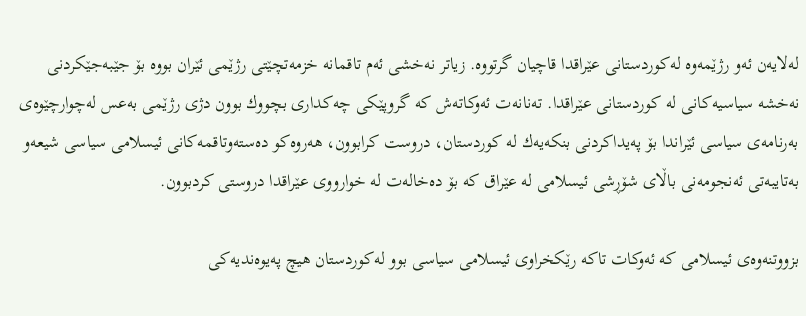له‌لايه‌ن ئه‌و رژێمه‌وه‌ له‌كوردستانى عێراقدا قاچيان گرتووه‌. زياتر نه‌خشى ئه‌م تاقمانه‌ خزمه‌تچێتى رژێمى ئێران بووه‌ بۆ جێبه‌جێكردنى نه‌خشه‌ سياسيه‌كانى له‌ كوردستانى عێراقدا. ته‌نانه‌ت ئه‌وكاته‌ش كه‌ گروپێكى چه‌كدارى بچووك بوون دژى رژێمى به‌عس له‌چوارچێوه‌ى به‌رنامه‌ى سياسى ئێراندا بۆ په‌يداكردنى بنكه‌يه‌ك له‌ كوردستان، دروست كرابوون، هه‌روه‌كو ده‌سته‌وتاقمه‌كانی ئيسلامى سياسى شیعه‌و به‌تايبه‌تى ئه‌نجومه‌نى باڵاى شۆڕشى ئيسلامى له‌ عێراق كه‌ بۆ ده‌خاله‌ت له‌ خوارووى عێراقدا دروستى كردبوون.

بزووتنه‌وه‌ى ئيسلامى كه‌ ئه‌وكات تاكه‌ رێكخراوى ئيسلامى سياسى بوو له‌كوردستان هيچ په‌يوه‌نديه‌كی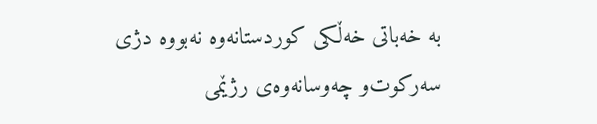به‌ خه‌باتى خه‌ڵكى كوردستانه‌وه‌ نه‌بووه‌ دژى سه‌ركوت‌و چه‌وسانه‌وه‌ى رژێمى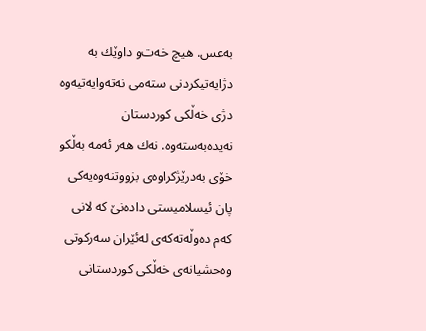به‌عس. هيچ خه‌ت‌و داوێك به‌ دژايه‌تیكردنى سته‌مى نه‌ته‌وايه‌تيه‌وه‌ دژى خه‌ڵكى كوردستان نه‌يده‌به‌سته‌وه‌. نه‌ك هه‌ر ئه‌مه‌ به‌ڵكو خۆى به‌درێژكراوه‌ى بزووتنه‌وه‌يه‌كى پان ئيسلاميستى داده‌نێ كه‌ لانى كه‌م ده‌وڵه‌ته‌كه‌ى له‌ئێران سه‌ركوتى وه‌حشيانه‌ى خه‌ڵكى كوردستانى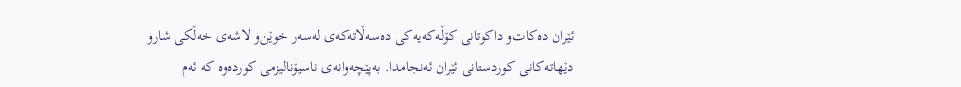ئێران ده‌كات‌و داكوتانى كۆڵه‌كه‌يه‌كى دەسەڵاتە‌كه‌ى له‌سه‌ر خوێن‌و لاشه‌ى خه‌ڵكى شارو دێهاته‌كانى كوردستانى ئێران ئه‌نجامدا. به‌پێچه‌وانه‌ى ناسيۆناليزمى كورده‌وه‌ كه‌ ئه‌م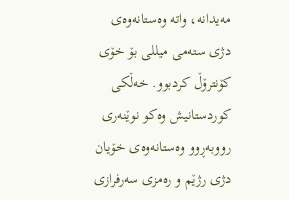مه‌يدانه‌، واته‌ وه‌ستانه‌وه‌ى دژى سته‌مى ميللى بۆ خۆى كۆنترۆڵ كردبوو. خه‌ڵكى كوردستانيش وه‌كو نوێنه‌رى رووبه‌ڕوو وه‌ستانه‌وه‌ى خۆيان دژى رژێم و ره‌مزى سه‌رفرازى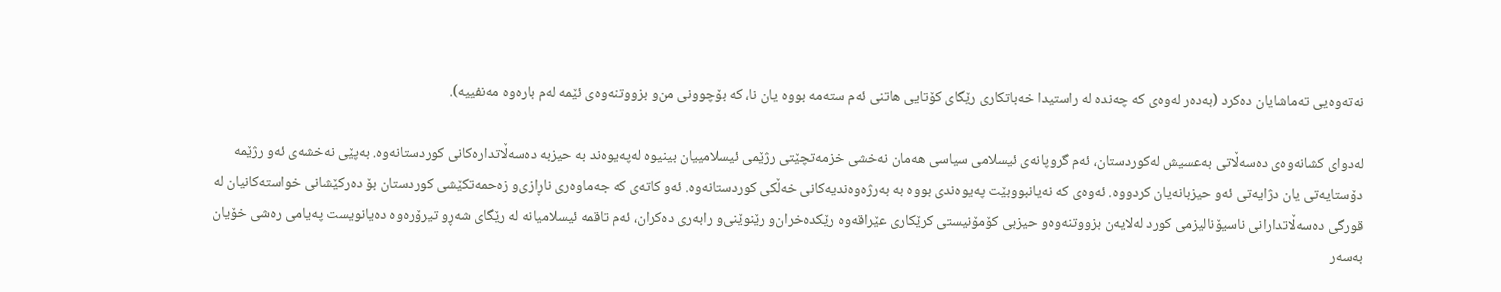نه‌ته‌وه‌يى ته‌ماشايان ده‌كرد (به‌ده‌ر له‌وه‌ى كه‌ چه‌نده‌ له‌ راستيدا خه‌باتكارى رێگاى كۆتايى هاتنى ئه‌م سته‌مه‌ بووه‌ يان نا، كه‌ بۆچوونى من‌و بزووتنه‌وه‌ى ئێمه‌ له‌م باره‌وه‌ مه‌نفیيه‌).

له‌دواى كشانه‌وه‌ى دەسەڵاتى به‌عسيش له‌كوردستان، ئه‌م گروپانه‌ى ئيسلامى سياسى هه‌مان نه‌خشى خزمه‌تچێتى رژێمى ئيسلامیيان بينيوه‌ له‌په‌يوه‌ند به‌ حيزبه‌ دەسەڵاتداره‌كانى كوردستانه‌وه‌. به‌پێى نه‌خشه‌ى ئه‌و رژێمه‌ دۆستايه‌تى يان دژايه‌تى ئه‌و حيزبانه‌يان كردووه‌. ئه‌وه‌ى كه‌ نه‌يانبووبێت په‌يوه‌ندى بووه‌ به‌ به‌رژه‌وه‌نديه‌كانى خه‌ڵكى كوردستانه‌وه‌. ئه‌و كاته‌ى كه‌ جه‌ماوه‌رى ناڕازى‌و زه‌حمه‌تكێشى كوردستان بۆ ده‌ركێشانى خواسته‌كانيان له‌ قورگى دەسەڵاتدارانى ناسيۆناليزمى كورد له‌لايه‌ن بزووتنه‌وه‌و حيزبى كۆمۆنيستى كرێكارى عێراقه‌وه‌ رێكده‌خران‌و رێنوێنى‌و رابه‌رى ده‌كران، ئه‌م تاقمه‌ ئيسلاميانه‌ له‌ رێگاى شه‌ڕو تيرۆره‌وه‌ ده‌يانويست په‌يامى ره‌شى خۆيان به‌سه‌ر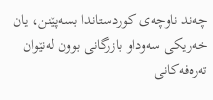چه‌ند ناوچه‌ى كوردستاندا بسه‌پێنن، يان خه‌ريكى سه‌وداو بازرگانى بوون له‌نێوان ته‌ره‌فه‌كانى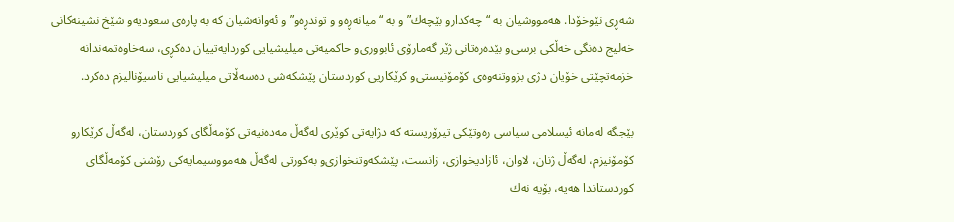شه‌ڕى نێوخۆدا. هه‌مووشيان به‌ “چه‌كدارو بێچه‌ك”و به‌ “ميانه‌ڕه‌و و توندڕه‌و”و ئه‌وانه‌شيان كه‌ به‌ پاره‌ى سعوديه‌و شێخ نشينه‌كانى خه‌ليج ده‌نگى خه‌ڵكى برسى‌و بێده‌ره‌تانى ژێر گه‌مارۆى ئابوورى‌و حاكميه‌تى ميليشيايى كوردايه‌تیيان ده‌كڕى، سه‌خاوه‌تمه‌ندانه‌ خزمه‌تچێتى خۆيان دژى بزووتنه‌وه‌ى كۆمۆنيستى‌و كرێكاريى كوردستان پێشكه‌شى دەسەڵاتى ميليشيايى ناسيۆناليزم ده‌كرد.

بێجگه‌ له‌مانه‌ ئيسلامى سياسى ره‌وتێكى تيرۆريسته‌ كه‌ دژايه‌تى كوێرى لەگەڵ مه‌ده‌نيه‌تى كۆمه‌ڵگاى كوردستان، لەگەڵ كرێكارو كۆمۆنيزم، لەگەڵ ژنان، لاوان، ئازاديخوازى، زانست، پێشكه‌وتنخوازى‌و به‌كورتى لەگەڵ هه‌مووسيمايه‌كى رۆشنى كۆمه‌ڵگاى كوردستاندا هه‌يه‌، بۆيه‌ نه‌ك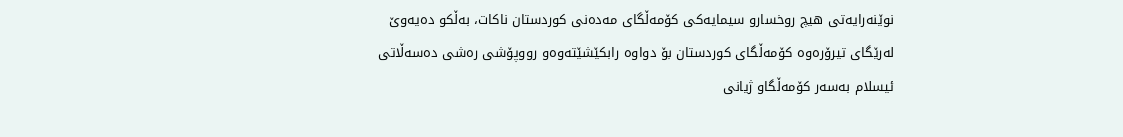نوێنه‌رايه‌تى هيچ روخسارو سيمايه‌كى كۆمه‌ڵگاى مه‌ده‌نى كوردستان ناكات، به‌ڵكو ده‌يه‌وێ له‌رێگاى تيرۆره‌وه‌ كۆمه‌ڵگاى كوردستان بۆ دواوه‌ رابكێشێته‌وه‌و رووپۆشى ره‌شى دەسەڵاتى ئيسلام به‌سه‌ر كۆمه‌ڵگاو ژيانى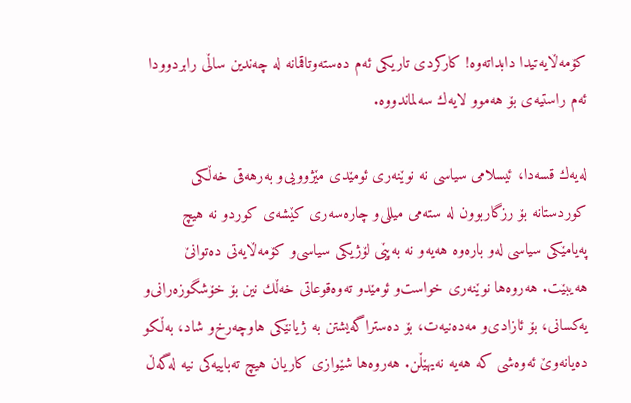كۆمه‌ڵايه‌تيدا دابداته‌وه‌! كاركردى تاريكى ئه‌م ده‌سته‌وتاقمانه‌ له‌ چه‌ندين ساڵى رابردوودا ئه‌م راستيه‌ى بۆ هه‌موو لايه‌ك سه‌لماندووه‌.

له‌يه‌ك قسه‌دا، ئيسلامى سياسى نه‌ نوێنه‌رى ئومێدى مێژوويى‌و به‌رهه‌قى خه‌ڵكى كوردستانه‌ بۆ رزگاربوون له‌ سته‌مى ميللى‌و چاره‌سه‌رى كێشه‌ى كوردو نه‌ هيچ په‌يامێكى سياسى له‌و باره‌وه‌ هه‌يه‌و نه‌ به‌پێى لۆژيكى سياسى‌و کۆمەڵایەتی ده‌توانێ هه‌يبێت. هه‌روه‌ها نوێنه‌رى خواست‌و ئومێدو ته‌وه‌قوعاتى خه‌ڵك نين بۆ خۆشگوزه‌رانى‌و يه‌كسانى، بۆ ئازادى‌و مه‌ده‌نيه‌ت، بۆ ده‌ستراگه‌يشتن به‌ ژيانێكى هاوچه‌رخ‌و شاد، به‌ڵكو ده‌يانه‌وێ ئه‌وه‌شى كه‌ هه‌يه‌ نه‌يهێڵن. هه‌روه‌ها شێوازى كاريان هيچ ته‌باييه‌كى نيه‌ لەگەڵ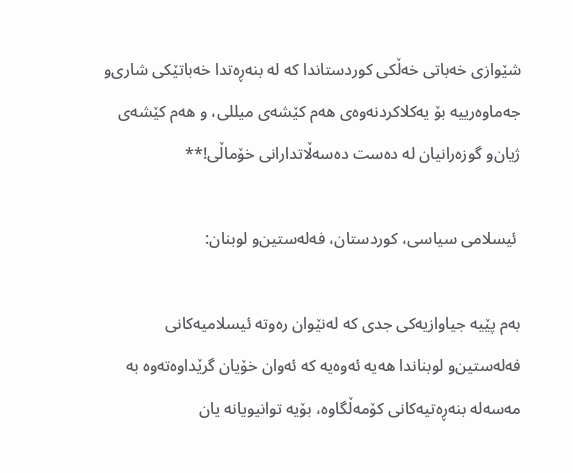شێوازى خه‌باتى خه‌ڵكى كوردستاندا كه‌ له‌ بنه‌ڕه‌تدا خه‌باتێكى شارى‌و جه‌ماوه‌ریيه‌ بۆ يه‌كلاكردنه‌وه‌ى هه‌م كێشه‌ى ميللى، و هه‌م كێشه‌ى ژيان‌و گوزه‌رانيان له‌ ده‌ست دەسەڵاتدارانى خۆماڵی!**

 ئیسلامی سیاسی، كوردستان، فه‌له‌ستين‌و لوبنان:

به‌م پێيه‌ جياوازيه‌كى جدى كه‌ له‌نێوان ره‌وته‌ ئيسلاميه‌كانى فه‌له‌ستين‌و لوبناندا هه‌يه‌ ئه‌وه‌يه‌ كه‌ ئه‌وان خۆيان گرێداوه‌ته‌وه‌ به‌ مه‌سه‌له‌ بنه‌ڕه‌تيه‌كانى كۆمه‌ڵگاوه‌، بۆيه‌ توانيويانه‌ يان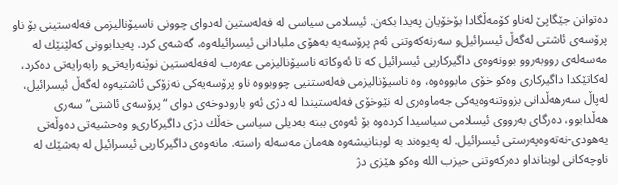ده‌توانن جێگاپێ له‌ناو كۆمه‌ڵگادا بۆخۆيان په‌يدا بكه‌ن. ئيسلامى سياسى له‌ فه‌له‌ستين له‌دواى چوونى ناسيۆناليزمى فه‌له‌ستينى بۆ ناو پرۆسه‌ى ئاشتى لەگەڵ ئيسرائيل‌و سه‌رنه‌كه‌وتنى ئه‌م پرۆسه‌يه‌ به‌هۆى ملبادانى ئيسرائيله‌وه‌، گه‌شه‌ى كرد. په‌يدابوونى كه‌لێنێك له‌ مه‌سه‌له‌ى رووبه‌روو بوونه‌وه‌ى داگيركاريى ئيسرائيل كه‌ تا ئه‌وكاته‌ ناسيۆناليزمى عه‌ره‌ب له‌فه‌له‌ستين نوێنه‌رايه‌تى‌و رابه‌رايه‌تى ده‌كرد، له‌كاتێكدا داگيركارى وه‌كو خۆى مابووه‌وه‌، وه‌ ناسيۆناليزمى فه‌له‌ستنيى چووبووه‌ ناو پرۆسه‌يه‌كى نه‌زۆكى ئاشتيه‌وه‌ لەگەڵ ئيسرائيل، له‌پاڵ سه‌رهه‌ڵدانى بزووتنه‌وه‌يه‌كى جه‌ماوه‌رى له‌ نێوخۆى فه‌له‌ستيندا له‌ دژى ئه‌و بارودوخه‌ى دواى “پرۆسه‌ى ئاشتى” سه‌رى هه‌ڵدابوو، ده‌رگاى به‌رووى ئيسلامى سياسيدا كرده‌وه‌ بۆ ئه‌وه‌ى ببنه‌ به‌ديلى سياسى خه‌ڵك دژى داگيركارى‌و وه‌حشيه‌تى ده‌وڵه‌تى يه‌هودى-نه‌ته‌وه‌په‌رستى ئيسرائيل. له‌ په‌يوه‌ند به‌ لوبنانيشه‌وه‌ هه‌مان مه‌سه‌له‌ راسته‌. مانه‌وه‌ى داگيركاريى ئيسرائيل له‌ به‌شێك له‌ ناوچه‌كانى لوبنانداو ده‌ركه‌وتنى حيزب الله‌ وه‌كو هێزى دژ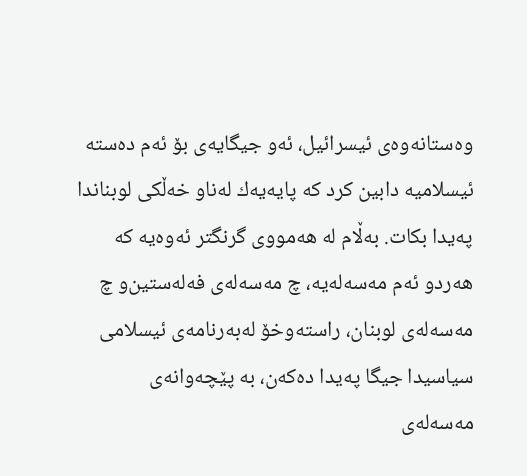وه‌ستانه‌وه‌ى ئيسرائيل، ئه‌و جيگايه‌ى بۆ ئه‌م ده‌سته‌ ئيسلاميه‌ دابين كرد كه‌ پايه‌يه‌ك له‌ناو خه‌ڵكى لوبناندا په‌يدا بكات. بەڵام له‌ هه‌مووى گرنگتر ئه‌وه‌يه‌ كه‌ هه‌ردو ئه‌م مه‌سه‌له‌يه‌، چ مه‌سه‌له‌ى فه‌له‌ستين‌و چ مه‌سه‌له‌ى لوبنان، راسته‌وخۆ له‌به‌رنامه‌ى ئيسلامى سياسيدا جيگا په‌يدا ده‌كه‌ن، به‌ پێچه‌وانه‌ى مه‌سه‌له‌ى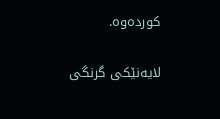كورده‌وه‌.

لايه‌نێكى گرنگى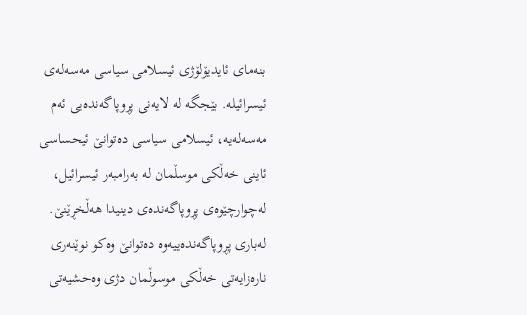بنه‌ماى ئايديۆلۆژى ئيسلامى سياسى مه‌سه‌له‌ى ئيسرائيله‌. بێجگه‌ له‌ لايه‌نى پڕوپاگه‌نده‌يى ئه‌م مه‌سه‌له‌يه‌، ئيسلامى سياسى ده‌توانێ ئيحساسى ئاينى خه‌ڵكى موسڵمان له‌ به‌رامبه‌ر ئيسرائيل، له‌چوارچێوه‌ى پڕوپاگه‌نده‌ى دينیدا هه‌ڵخڕێنێ. له‌بارى پڕوپاگه‌نده‌ييه‌وه‌ ده‌توانێ وه‌كو نوێنه‌رى ناره‌زايه‌تى خه‌ڵكى موسوڵمان دژى وه‌حشيه‌تى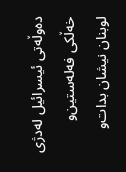ده‌وڵه‌تى ئيسرائيل له‌دژى خه‌ڵكى فه‌له‌ستين‌و لوبنان نيشان بدات‌و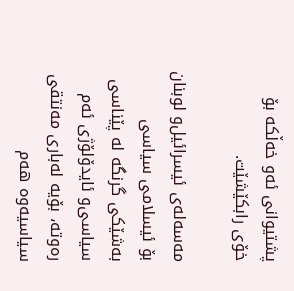پشتيوانى ئه‌و خه‌ڵكه‌ بۆ خۆى رابكێشێت.

مه‌سه‌له‌ى ئيسرائیل‌و لوبنان بۆ ئيسلامى سياسى به‌شێكى گرنگه‌ له‌ پێناسى سياسى‌و ئايدۆلۆژى ئه‌م ره‌وته‌، بۆيه‌ له‌بارى مه‌نتقى سياسيه‌وه‌ هه‌م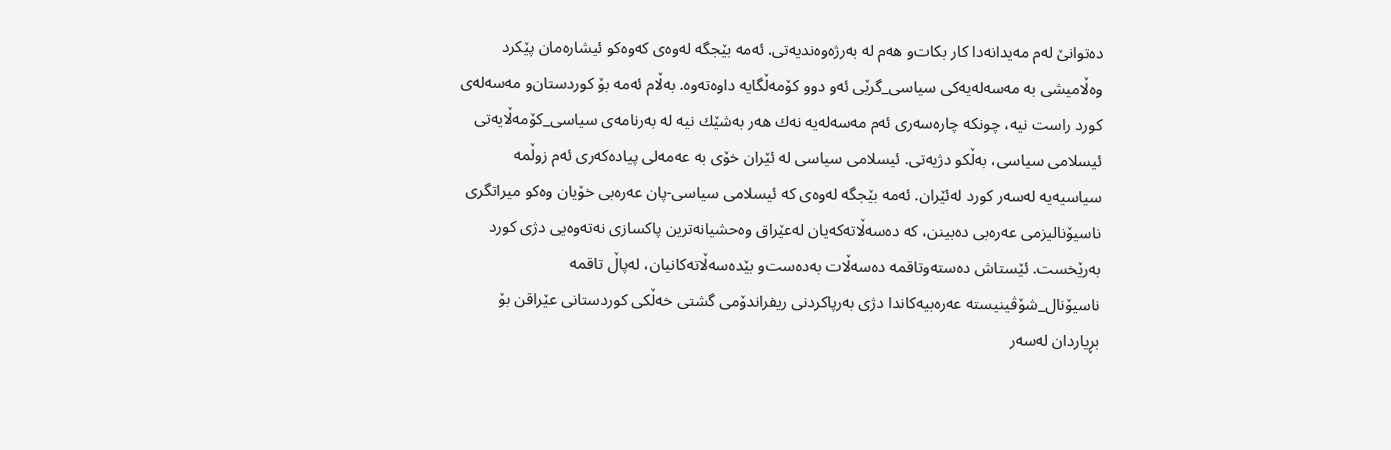ده‌توانێ له‌م مه‌يدانه‌دا كار بكات‌و هه‌م له‌ به‌رژه‌وه‌نديه‌تى. ئه‌مه‌ بێجگه‌ له‌وه‌ى كه‌وه‌كو ئيشاره‌مان پێكرد وەڵاميشى به‌ مه‌سه‌له‌يه‌كى سياسى_گرێى ئه‌و دوو كۆمه‌ڵگايه‌ داوه‌ته‌وه‌. بەڵام ئه‌مه‌ بۆ كوردستان‌و مه‌سه‌له‌ى كورد راست نيه‌، چونكه‌ چاره‌سه‌رى ئه‌م مه‌سه‌له‌يه‌ نه‌ك هه‌ر به‌شێك نيه‌ له‌ به‌رنامه‌ى سياسى_کۆمەڵایەتی ئيسلامى سياسى، به‌ڵكو دژيه‌تى. ئيسلامى سياسى له‌ ئێران خۆى به‌ عه‌مه‌لى پياده‌كه‌رى ئه‌م زوڵمه‌ سياسيه‌یە له‌سه‌ر كورد له‌ئێران. ئه‌مه‌ بێجگه‌ له‌وه‌ى كه‌ ئيسلامى سياسى-پان عه‌ره‌بى خۆيان وه‌كو ميراتگرى ناسيۆناليزمى عه‌ره‌بى ده‌بينن، كه‌ دەسەڵاتە‌كه‌يان له‌عێراق وه‌حشيانه‌ترين پاكسازى نه‌ته‌وه‌يى دژى كورد به‌رێخست. ئێستاش ده‌سته‌وتاقمه‌ دەسەڵات به‌ده‌ست‌و بێدەسەڵاتە‌كانيان، له‌پاڵ تاقمه‌ ناسيۆنال_شۆڤينيسته‌ عه‌ره‌بيه‌كاندا دژى به‌رپاكردنى ريفراندۆمى گشتى خه‌ڵكى كوردستانى عێراقن بۆ بڕياردان له‌سه‌ر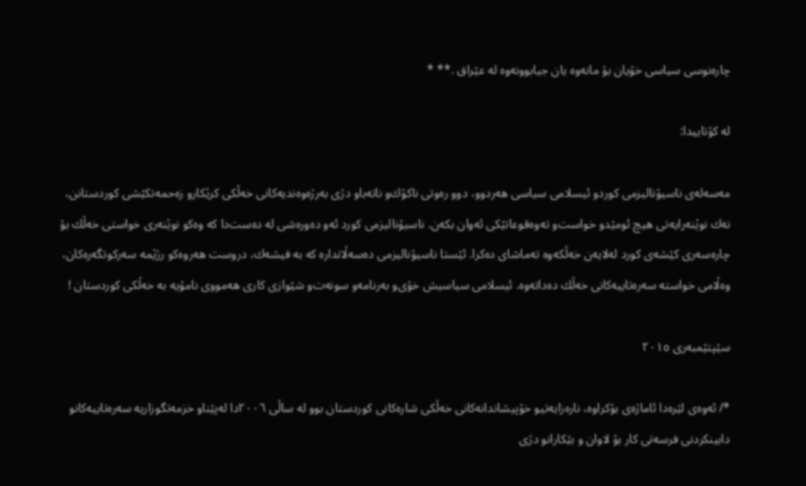چاره‌نوسى سياسى خۆيان بۆ مانه‌وه‌ يان جيابوونه‌وه‌ له‌ عێراق .** *

له‌ كۆتاييدا:

مەسەلەی ناسيۆناليزمى كوردو ئيسلامى سياسى هه‌ردوو، دوو ره‌وتى ناكۆك‌و ناته‌باو دژى به‌رژه‌وه‌نديه‌كانى خه‌ڵكى كرێكارو زه‌حمه‌تكێشى كوردستانن، نه‌ك نوێنه‌رايه‌تى هيچ ئومێدو خواست‌و ته‌وه‌قوعاتێكى ئه‌وان بكه‌ن. ناسيۆناليزمى كورد ئه‌و ده‌وره‌شى له‌ ده‌ست‌دا كه‌ وه‌كو نوێنه‌رى خواستى خه‌ڵك بۆ چاره‌سه‌رى كێشه‌ى كورد له‌لايه‌ن خه‌ڵكه‌وه‌ ته‌ماشاى ده‌كرا. ئێستا ناسيۆناليزمى دەسەڵاتداره‌ كه‌ به‌ فيشه‌ك، دروست هه‌روه‌كو رژێمه‌ سه‌ركوتگه‌ره‌كان، وه‌ڵامى خواسته‌ سه‌ره‌تاييه‌كانى خه‌ڵك ده‌داته‌وه‌. ئيسلامى سياسيش خۆی‌و به‌رنامه‌و سونه‌ت‌و شێوازى كارى هه‌مووى نامۆيه‌ به‌ خه‌ڵكى كوردستان !

سێپتێمبەری ٢٠١٥

*/ ئەوەی لێرەدا ئاماژەی بۆکراوە، نارەزایەتیو خۆپیشاندانەکانی خەڵکی شارەکانی کوردستان بوو لە ساڵی ٢٠٠٦دا لەپێناو خزمەتگوزاریە سەرەتاییەکانو دابینکردنی فرسەتی کار بۆ لاوان و بێکارانو دژی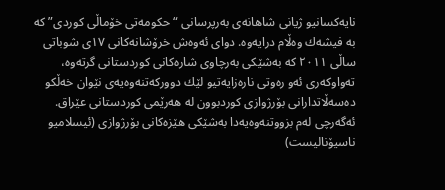نایەکسانیو ژیانی شاهانەی بەرپرسانی “حكومەتی خۆماڵی کوردی” کە بە فیشەك وەڵام درایەوە. دوای ئەوەش خرۆشانەکانی ١٧ی شوباتی ساڵی ٢٠١١ کە بەشێکی بەرچاوی شارەکانی کوردستانی گرتەوە، تەواوکەری ئەو رەوتی نارەزایەتیو لێك دوورکەتنەوەیەی نێوان خەڵكو دەسەڵاتدارانی بۆرژوازی کوردبوون لە هەرێمی کوردستانی عێراق. ئەگەرچی لەم بزووتنەوەیەدا بەشێکی هێزەکانی بۆرژوازی (ئیسلامیو ناسیۆنالیست)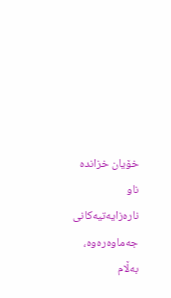خۆیان خزاندە ناو نارەزایەتیەکانی جەماوەرەوە، بەڵام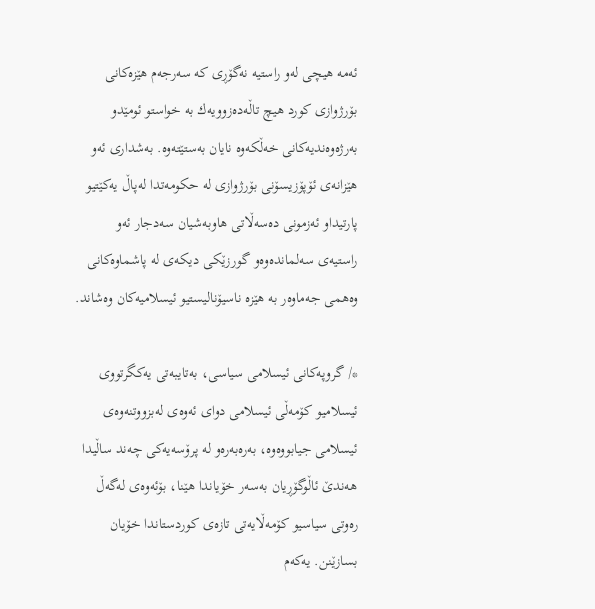ئەمە هیچی لەو راستیە نەگۆڕی کە سەرجەم هێزەکانی بۆرژوازی کورد هیچ تاڵەدەزوویەك بە خواستو ئومێدو بەرژەوەندیەکانی خەڵکەوە نایان بەستێتەوە. بەشداری ئەو هێزانەی ئۆپۆزیسۆنی بۆرژوازی لە حکومەتدا لەپاڵ یەکێتیو پارتیداو ئەزمونی دەسەڵاتی هاوبەشیان سەدجار ئەو راستیەی سەلماندەوەو گورزێکی دیکەی لە پاشماوەکانی وەهمی جەماوەر بە هێزە ناسیۆنالیستیو ئیسلامیەکان وەشاند.

*/ گروپەکانی ئیسلامی سیاسی، بەتایبەتی یەکگرتووی ئیسلامیو کۆمەڵی ئیسلامی دوای ئەوەی لەبزووتنەوەی ئیسلامی جیابووەوە، بەرەبەرەو لە پرۆسەیەکی چەند ساڵیدا هەندێ ئاڵوگۆڕیان بەسەر خۆیاندا هێنا، بۆئەوەی لەگەڵ رەوتی سیاسیو کۆمەڵایەتی تازەی کوردستاندا خۆیان بسازێنن. یەکەم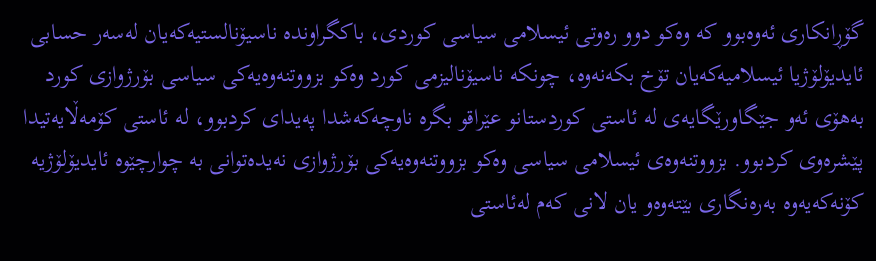گۆڕانکاری ئەوەبوو کە وەکو دوو رەوتی ئیسلامی سیاسی کوردی، باکگراوندە ناسیۆنالستیەکەیان لەسەر حسابی ئایدیۆلۆژیا ئیسلامیەکەیان تۆخ بکەنەوە، چونکە ناسیۆنالیزمی کورد وەکو بزووتنەوەیەکی سیاسی بۆرژوازی کورد بەهۆی ئەو جێگاورێگایەی لە ئاستی کوردستانو عێراقو بگرە ناوچەکەشدا پەیدای کردبوو، لە ئاستی کۆمەڵایەتیدا پێشرەوی کردبوو. بزووتنەوەی ئیسلامی سیاسی وەکو بزووتنەوەیەکی بۆرژوازی نەیدەتوانی بە چوارچێوە ئایدیۆلۆژیە کۆنەکەیەوە بەرەنگاری بێتەوەو یان لانی کەم لەئاستی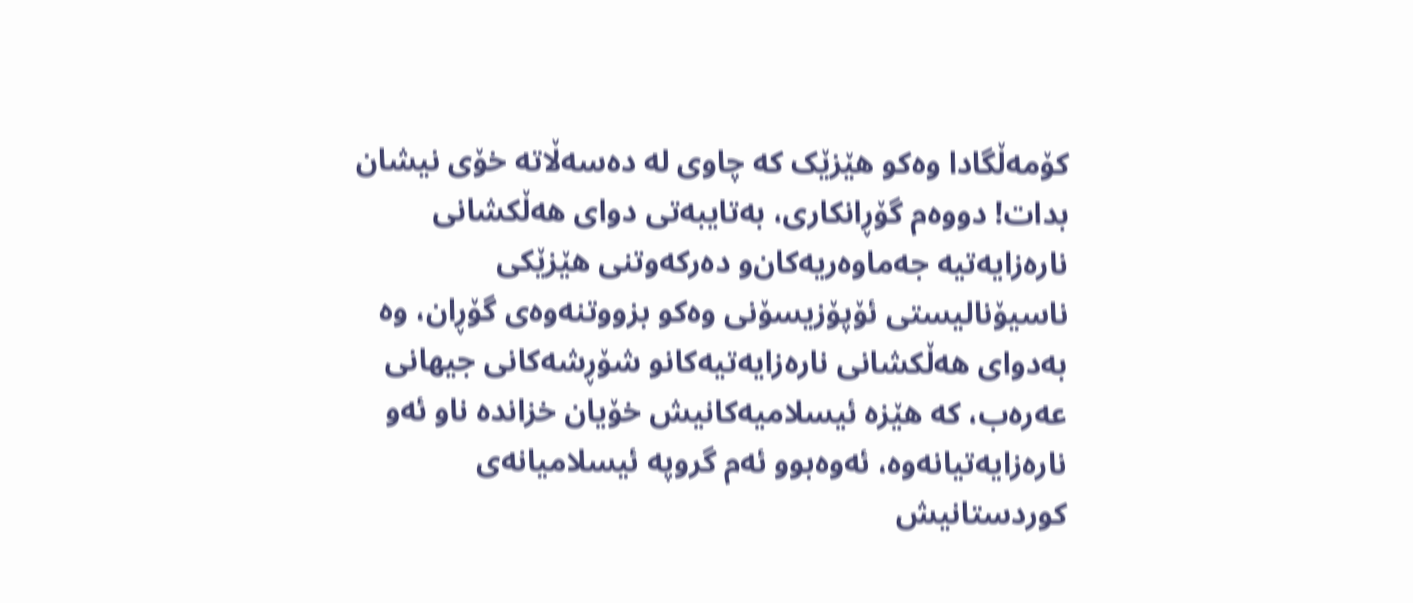کۆمەڵگادا وەکو هێزێک کە چاوی لە دەسەڵاتە خۆی نیشان بدات! دووەم گۆڕانکاری، بەتایبەتی دوای هەڵکشانی نارەزایەتیە جەماوەریەکان‌‌و دەرکەوتنی هێزێکی ناسیۆنالیستی ئۆپۆزیسۆنی وەکو بزووتنەوەی گۆڕان، وە بەدوای هەڵکشانی نارەزایەتیەکانو شۆڕشەکانی جیهانی عەرەب، کە هێزە ئیسلامیەکانیش خۆیان خزاندە ناو ئەو نارەزایەتیانەوە، ئەوەبوو ئەم گروپە ئیسلامیانەی کوردستانیش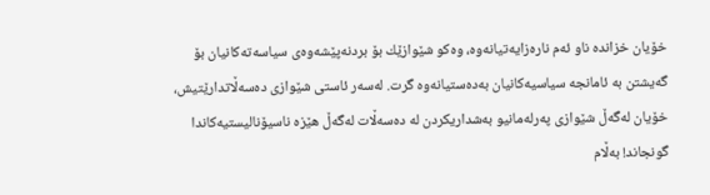خۆیان خزاندە ناو ئەم نارەزایەتیانەوە، وەکو شێوازێك بۆ بردنەپێشەوەی سیاسەتەکانیان بۆ گەیشتن بە ئامانجە سیاسیەکانیان بەدەستیانەوە گرت. لەسەر ئاستی شێوازی دەسەڵاتدارێتیش، خۆیان لەگەڵ شێوازی پەرلەمانیو بەشداریکردن لە دەسەڵات لەگەڵ هێزە ناسیۆنالیستیەکاندا گونجاند! بەڵام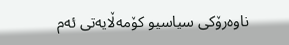ناوەرۆکی سیاسیو کۆمەڵایەتی ئەم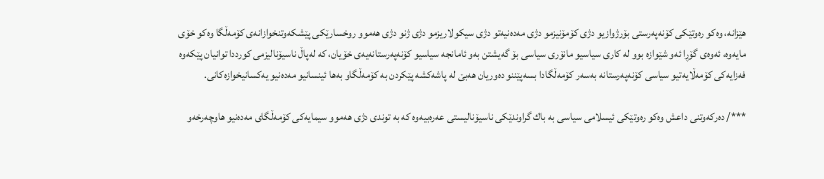هێزانە، وەکو رەوتێکی کۆنەپەرستی بۆرژوازیو دژی کۆمۆنیزمو دژی مەدەنیەتو دژی سیکولاریزمو دژی ژنو دژی هەموو روخسارێکی پێشکەوتنخوازانەی کۆمەڵگا وەکو خۆی مایەوە، ئەوەی گۆڕا ئەو شێوازە بوو لە کاری سیاسیو مانۆری سیاسی بۆ گەیشتن بەو ئامانجە سیاسیو کۆنەپەرستانەیەی خۆیان، کە لەپاڵ ناسیۆنالیزمی کورددا توانیان پێکەوە فەزایەکی کۆمەڵایەتیو سیاسی کۆنەپەرستانە بەسەر کۆمەڵگادا بسەپێننو دەوریان هەبێ لە پاشەکشە پێکردن بە کۆمەڵگاو بەها ئینسانیو مەدەنیو یەکسانیخوازەکانی.

***/ دەرکەوتنی داعش وەکو رەوتێکی ئیسلامی سیاسی بە باك گراوندێکی ناسیۆنالیستی عەرەبیەوە کە بە توندی دژی هەموو سیمایەکی کۆمەڵگای مەدەنیو هاوچەرخەو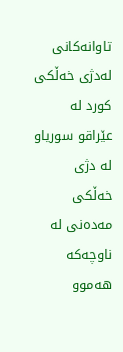تاوانەکانی لەدژی خەڵکی کورد لە عێراقو سوریاو لە دژی خەڵکی مەدەنی لە ناوچەکە هەموو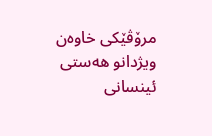مرۆڤێکی خاوەن ویژدانو هەستی ئینسانی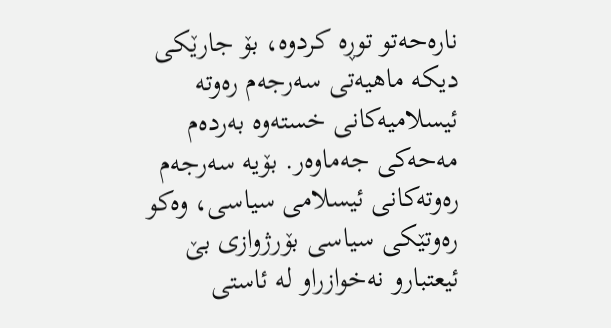نارەحەتو توڕە کردوە، بۆ جارێکی دیکە ماهیەتی سەرجەم رەوتە ئیسلامیەکانی خستەوە بەردەم مەحەکی جەماوەر. بۆیە سەرجەم رەوتەکانی ئیسلامی سیاسی، وەکو رەوتێکی سیاسی بۆرژوازی بێ ئیعتبارو نەخوازراو لە ئاستی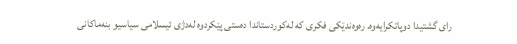رای گشتیدا دوپاتکرایەوە. رەوەندێکی فکری کە لەکوردستاندا دەستی پێکردوە لەدژی ئیسلامی سیاسیو بنەماکانی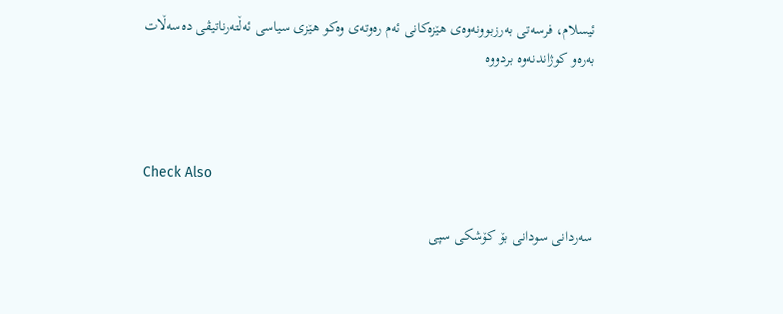ئیسلام، فرسەتی بەرزبوونەوەی هێزەکانی ئەم رەوتەی وەکو هێزی سیاسی ئەڵتەرناتیڤی دەسەڵات بەرەو کوژاندنەوە بردووە



Check Also

سەردانی سودانی بۆ کۆشکی سپی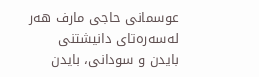عوسمانی حاجی مارف هەر لەسەرەتای دانیشتنی بایدن و سودانی، بایدن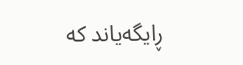ڕایگەیاند کە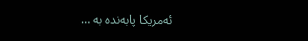ئەمریکا پابەندە بە …